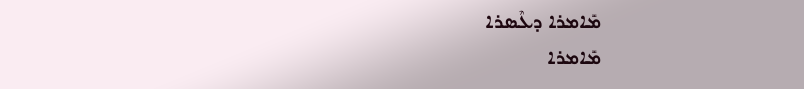ܡܺܐܡܪܐ ܕܥܶܣܪܐ
ܡܺܐܡܪܐ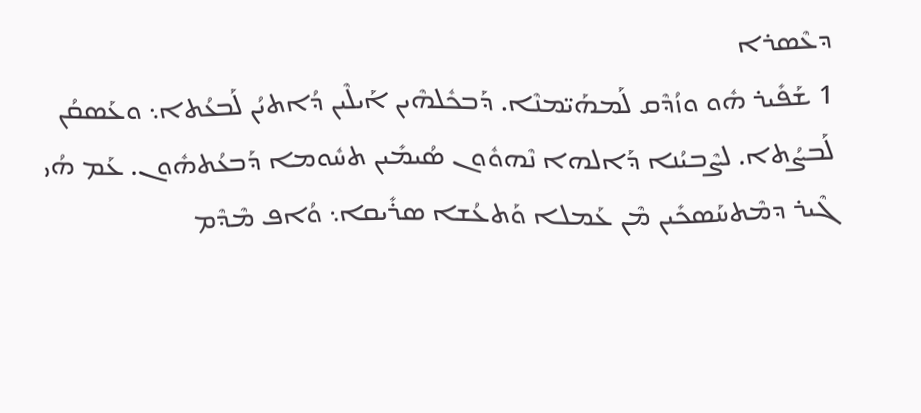ܕܥܶܣܪܐ
1 ܫܰܦܺܝܪ ܗܽܘ ܘܙܳܕܶܩ ܠܰܡܗܰܝ̈ܡܢܶܐ. ܕܰܒܟܽܠܗܶܝܢ ܐܰܝܠܶܝܢ ܕܳܐܬܝܳܢ ܠܰܒܥܳܬܐ܆ ܘܥܰܣܩܳܢ ܠܰܒܨܳܬܐ. ܠܨܶܒܝܳܢܐ ܕܰܐܠܗܐ ܢܶܗܘܽܘܢ ܣܳܝܡܺܝܢ ܬܚܽܘܡܐ ܕܰܒܥܳܬܗܽܘܢ. ܥܰܡ ܗܳܝ ܓܶܝܪ ܕܡܶܬܚܰܣܟܺܝܢ ܡܶܢ ܥܰܡܠܐ ܘܰܬܥܳܫܐ ܣܪܺܝܩܐ܆ ܘܳܐܦ ܡܶܕܶܡ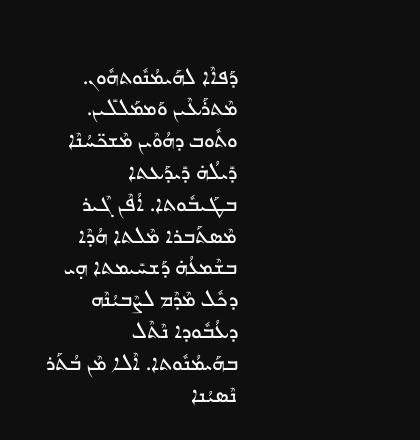ܕܰܦܐܶܐ ܠܗܰܝܡܳܢܽܘܬܗܽܘܢ. ܡܶܬܪܰܥܶܝܢ ܘܰܡܡܰܠܠܺܝܢ. ܘܬܽܘܒ ܕܗܳܘܶܝܢ ܡܶܫܟ̈ܚܳܢܶܐ ܕܺܝܠܳܗ̇ ܕܺܝܕܰܥܬܐ ܒܛܰܝܒܽܘܬܐ. ܐܳܦܶܢ ܓܶܝܪ ܡܶܣܬܰܒܪܐ ܡܶܠܬܐ ܗܳܕܶܐ ܒܫܶܡܥܳܗ̇ ܕܰܫܚܺܝܡܬܐ ܗ̣ܝ ܕܟܽܠ ܡܶܕܶܡ ܠܨܶܒܝܳܢܶܗ ܕܥܳܒܽܘܕܐ ܢܶܬܶܠ ܒܗܰܝܡܳܢܽܘܬܐ. ܐܶܠܐ ܡܶܢ ܒܳܬܰܪ ܢܶܣܝܳܢܐ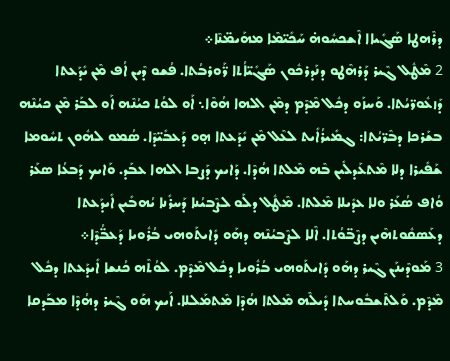ܕܪܶܗܛܐ ܣܰܓܺܝܐܐ ܐܶܫܟܚܽܘܗ̇ ܚܰܟܺܝ̈ܡܶܐ ܡܗܰܝܡ̈ܢܶܐ܀
2 ܡܶܛܽܠ ܓܶܝܪ ܕܰܪܗܶܛܘ ܕܢܰܕܪܟܽܘܢ ܣܰܓܺܝ̈ܐܳܬܐ ܪ̈ܰܘܪܒܳܬܐ. ܦܳܫܘ ܕܶܝܢ ܐܳܦ ܡܶܢ ܝܺܕܰܥܬܐ ܕܰܙܥܽܘܪ̈ܝܳܬܐ. ܘܰܚܙܰܘ ܕܟܽܠ ܡܶܕܶܡ ܕܡܶܢ ܐܠܗܐ ܗܳܘܶܐ܆ ܐܰܘ ܠܘܳܬ ܟܝܳܢܶܗ ܐܰܘ ܠܒܰܪ ܡܶܢ ܟܝܳܢܶܗ ܒܫܰܪܟܐ ܕܒܶܪ̈ܝܳܬܐ: ܓܡܺܝܪܳܐܺܝܬ ܠܥܶܠ ܡܶܢ ܝܺܕܰܥܬܐ ܗ̣ܘ ܕܰܥܒܺܝ̈ܕܶܐ. ܣܳܡܘ ܠܗܽܘܢ ܬܚܽܘܡܐ ܫܰܦܺܝܪܐ ܕܠܐ ܡܶܬܥܰܕܠܺܝܢ ܒܶܗ ܡܶܠܬܐ ܗܳܕܶܐ. ܕܰܐܝܟ ܕܰܨܒܐ ܐܠܗܐ ܥܒܰܕ. ܘܰܐܝܟ ܕܰܒܥܳܐ ܣܥܰܪ ܘܳܐܦ ܣܳܥܰܪ ܘܠܐ ܥܕܺܝܠܐ ܡܶܠܬܐ. ܡܶܛܽܠ ܕܠܰܘ ܠܨܶܒܝܳܢܐ ܕܰܚܪܺܢܐ ܝܳܗܒܺܝܢ ܐܺܝܕܰܥܬܐ ܕܥܰܣܩܽܘܬܗܶܝܢ ܕܨܶܒ̈ܘܳܬܐ. ܐܶܠܐ ܠܨܶܒܝܳܢܶܗ ܕܗܰܘ ܕܺܐܝܬܰܘܗܝ ܒܳܪܽܘܝܐ ܕܰܥܒ̈ܳܕܶܐ܀
3 ܡܰܘܕܶܝܢܰܢ ܓܶܝܪ ܕܗܰܘ ܕܺܐܝܬܰܘܗܝ ܒܳܪܽܘܝܐ ܕܟܽܠ ܡܶܕܶܡ. ܠܘܳܬܶܗ ܟܳܢܫܐ ܐܺܝܕܰܥܬܐ ܕܟܽܠ ܡܶܕܶܡ. ܘܰܠܬܶܫܒܽܘܚܬܐ ܕܺܝܠܶܗ ܡܶܠܬܐ ܗܳܕܶܐ ܡܶܬܡܰܠܠܐ. ܐܰܝܟ ܗܰܘ ܓܶܝܪ ܕܗܳܕܶܐ ܡܒܰܕܩܐ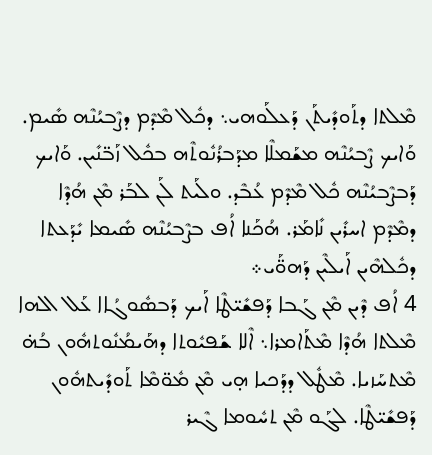ܡܶܠܬܐ ܕܬܰܘܕܺܝܬܰܢ ܕܰܥܠܰܘܗܝ܆ ܕܟܽܠ ܡܶܕܶܡ ܕܨܶܒܝܳܢܶܗ ܣܺܝܡ. ܘܰܐܝܟ ܨܶܒܝܳܢܶܗ ܡܫܰܡܠܶܐ ܡܕܰܒܪܳܢܽܘܬܶܗ ܒܟܽܠ ܙܰܒ̈ܢܺܝܢ. ܘܰܐܝܟ ܕܰܒܨܶܒܝܳܢܶܗ ܟܽܠ ܡܶܕܶܡ ܥܳܒܶܕ. ܘܠܰܝܬ ܠܰܢ ܠܒܰܪ ܡܶܢ ܗܳܕܶܐ ܕܡܶܕܶܡ ܐܚܪܺܝܢ ܢܺܐܡܰܪ. ܗܳܟܰܢܐ ܐܳܦ ܒܨܶܒܝܳܢܶܗ ܣܺܝܡܐ ܝܺܕܰܥܬܐ ܕܟܽܠܗܶܝܢ ܐܰܝܠܶܝܢ ܕܰܗܘ̈ܰܝ܀
4 ܐܳܦ ܕܶܝܢ ܡܶܢ ܓܰܒܐ ܕܰܦܫܺܝ̈ܛܶܐ ܐܰܝܟ ܕܰܒܣܽܘܓܳܐܐ ܥܰܠ ܐܠܗܐ ܡܶܠܬܐ ܗܳܕܶܐ ܡܶܬܰܐܡܪܐ܆ ܐܶܠܐ ܫܰܦܝܽܘܬܐ ܕܗܰܝܡܳܢܽܘܬܗܽܘܢ ܒܳܗ̇ ܡܶܬܚܰܙܝܐ. ܡܶܛܽܠ ܕܕܰܟܝܐ ܗ̣ܝ ܡܶܢ ܡܽܘ̈ܡܶܐ ܬܰܘܕܺܝܬܗܽܘܢ ܕܰܦܫܺܝ̈ܛܶܐ. ܠܓܰܘ ܡܶܢ ܬܚܽܘܡܐ ܓܶܝܪ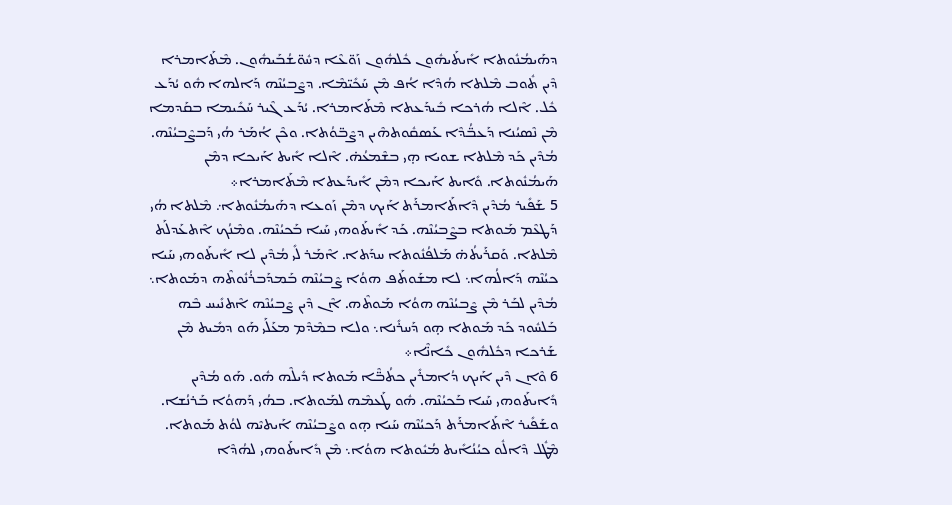ܕܗܰܝܡܳܢܽܘܬܐ ܐܺܝܬܰܝܗܽܘܢ ܟܽܠܗܽܘܢ ܙܰܘ̈ܥܶܐ ܕܚܽܘ̈ܫܳܒܰܝܗܽܘܢ. ܡܶܬܰܐܡܪܐ ܕܶܝܢ ܬܽܘܒ ܡܶܠܬܐ ܗܳܕܶܐ ܐܳܦ ܡܶܢ ܚܰܟܺܝ̈ܡܶܐ. ܕܨܶܒܝܳܢܶܗ ܕܰܐܠܗܐ ܗܽܘ ܝܳܕܰܥ ܟܽܠ. ܐܶܠܐ ܗܳܪܟܐ ܒܺܝܕܰܥܬܐ ܡܶܬܰܐܡܪܐ. ܝܳܕܰܥ ܓܶܝܪ ܚܰܟܺܝܡܐ ܒܩܰܕܡܐ ܡܶܢ ܢܶܣܝܳܢܐ ܕܰܥܒ̈ܳܕܶܐ ܥܰܣܩܽܘܬܗܶܝܢ ܕܨܶܒ̈ܘܳܬܐ. ܘܟܶܢ ܐܳܡܰܪ ܗܳܝ ܕܰܒܨܶܒܝܳܢܶܗ. ܡܳܕܶܝܢ ܟܰܕ ܡܶܠܬܐ ܫܘܝܐ ܗ̣ܝ ܒܫܶܡܥܳܗ̇. ܐܶܠܐ ܐܺܝܬ ܐܰܝܟܐ ܕܡܶܢ ܗܰܝܡܳܢܽܘܬܐ. ܘܺܐܝܬ ܐܰܝܟܐ ܕܡܶܢ ܐܺܝܕܰܥܬܐ ܡܶܬܰܐܡܪܐ܀
5 ܫܰܦܺܝܪ ܡܳܕܶܝܢ ܕܶܐܬܰܐܡܪܰܬ ܐܰܝܟ ܕܡܶܢ ܙܰܘܥܐ ܕܗܰܝܡܳܢܽܘܬܐ܇ ܡܶܠܬܐ ܗܳܝ ܕܰܛܥܶܡ ܡܰܘܬܐ ܒܨܶܒܝܳܢܶܗ. ܟܰܕ ܐܺܝܬܰܘܗܝ ܚܰܝܐ ܒܰܟܝܳܢܶܗ. ܘܡܶܢܳܟ ܐܶܬܥܰܕܠܰܬ ܡܶܠܬܐ. ܘܰܩܪܰܝܬܳܗ̇ ܡܰܠܦܳܢܽܘܬܐ ܚܕܰܬܐ. ܐܶܡܰܪ ܠܺܝ ܡܳܕܶܝܢ ܠܐ ܐܺܝܬܰܘܗܝ ܚܰܝܐ ܟܝܳܢܶܗ ܕܰܐܠܳܗܐ܆ ܠܐ ܡܫܰܘܬܰܦ ܗܘܳܐ ܨܶܒܝܳܢܶܗ ܒܰܡܕܰܒܪܳܢܽܘܬܶܗ ܕܡܰܘܬܐ܆ ܡܳܕܶܝܢ ܠܒܰܪ ܡܶܢ ܨܶܒܝܳܢܶܗ ܗܘܳܐ ܡܰܘܬܶܗ. ܐܶܢ ܕܶܝܢ ܨܶܒܝܳܢܶܗ ܐܶܬܢܺܝܚ ܒܶܗ ܒܰܠܚܽܘܕ ܟܰܕ ܡܰܘܬܐ ܗ̣ܘ ܕܰܚܪܺܢܐ܆ ܘܠܐ ܒܡܶܕܶܡ ܡܥܰܠܰܝ ܗܰܘ ܕܡܺܝܬ ܡܶܢ ܫܰܪܟܐ ܕܟܽܠܗܽܘܢ ܟܺܐܢ̈ܶܐ܀
6 ܘܶܐܢ ܕܶܝܢ ܐܰܝܟ ܕܳܐܡܪܺܝܢ ܟܬܳܒ̈ܶܐ ܡܰܘܬܐ ܕܺܝܠܶܗ ܗܽܘ. ܗܰܘ ܡܳܕܶܝܢ ܕܺܐܝܬܰܘܗܝ ܚܰܝܐ ܒܰܟܝܳܢܶܗ. ܗܽܘ ܛܰܥܡܶܗ ܠܡܰܘܬܐ. ܒܗܳܝ ܕܰܗܘܳܐ ܒܰܪܢܳܫܐ. ܘܫܰܦܺܝܪ ܐܶܬܰܐܡܪܰܬ ܕܰܟܝܳܢܶܗ ܚܰܝܐ ܗ̣ܘ ܘܨܶܒܝܳܢܶܗ ܐܰܝܬܝܶܗ ܠܘܳܬ ܡܰܘܬܐ. ܡܶܛܽܠ ܕܶܐܠܽܘ ܟܝܳܢܳܐܺܝܬ ܡܳܝܽܘܬܐ ܗܘܳܐ܆ ܡܶܢ ܕܺܐܝܬܰܘܗܝ ܠܗܳܕܶܐ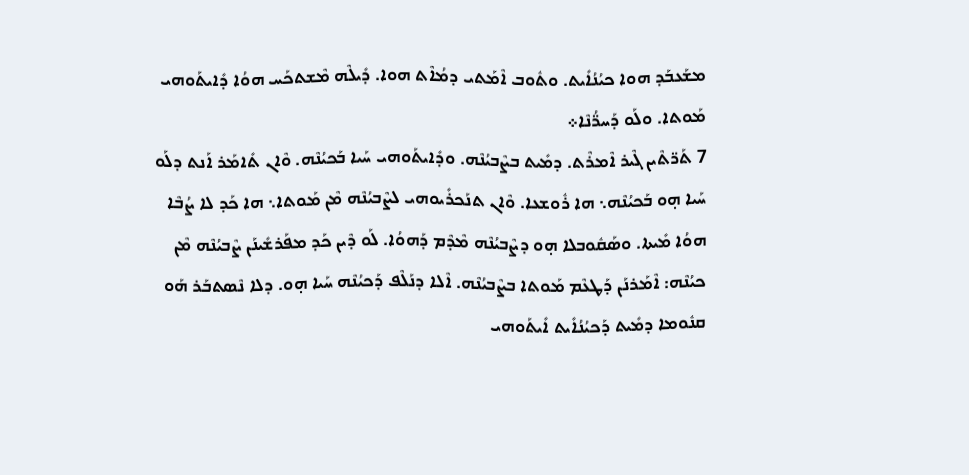ܡܫܰܥܒܰܕ ܗܘܐ ܟܝܳܢܳܐܺܝܬ. ܘܬܽܘܒ ܐܶܡܰܬܝ ܕܡܳܐܶܬ ܗܘܐ. ܕܺܝܠܶܗ ܡܶܫܬܟܰܚ ܗܘܳܐ ܕܺܐܝܬܰܘܗܝ ܡܰܘܬܐ. ܘܠܰܘ ܕܰܚܪ̈ܳܢܶܐ܀
7 ܬܰܪ̈ܬܶܝܢ ܓܶܝܪ ܐܶܡܪܶܬ. ܕܡܺܝܬ ܒܨܶܒܝܳܢܶܗ. ܘܕܺܐܝܬܰܘܗܝ ܚܰܝܐ ܒܰܟܝܳܢܶܗ. ܘܶܐܢ ܬܺܐܡܰܪ ܐܰܢܬ ܕܠܰܘ ܚܰܝܐ ܗ̣ܘ ܒܰܟܝܳܢܶܗ܆ ܗܐ ܪܽܘܫܥܐ. ܘܶܐܢ ܬܢܰܟܪܺܝܘܗܝ ܠܨܶܒܝܳܢܶܗ ܡܶܢ ܡܰܘܬܐ܆ ܗܐ ܟܰܕ ܠܐ ܨܳܒܶܐ ܗܘܳܐ ܡܺܝܬܐ. ܘܣܰܩܽܘܒܠܐ ܗ̣ܘ ܕܨܶܒܝܳܢܶܗ ܡܶܕܶܡ ܕܰܗܘܳܐ. ܠܰܘ ܕܶܝܢ ܟܰܕ ܡܦܰܪܫܺܝܢܰܢ ܨܶܒܝܳܢܶܗ ܡܶܢ ܟܝܳܢܶܗ: ܐܶܡܰܪܢܰܢ ܕܰܛܥܶܡ ܡܰܘܬܐ ܒܨܶܒܝܳܢܶܗ. ܐܶܠܐ ܕܢܰܠܶܦ ܕܰܟܝܳܢܶܗ ܚܰܝܐ ܗ̣ܘ. ܕܠܐ ܢܶܣܬܒܰܪ ܗܰܘ ܩܢܽܘܡܐ ܕܡܺܝܬ ܕܰܟܝܳܢܳܐܺܝܬ ܐܺܝܬܰܘܗܝ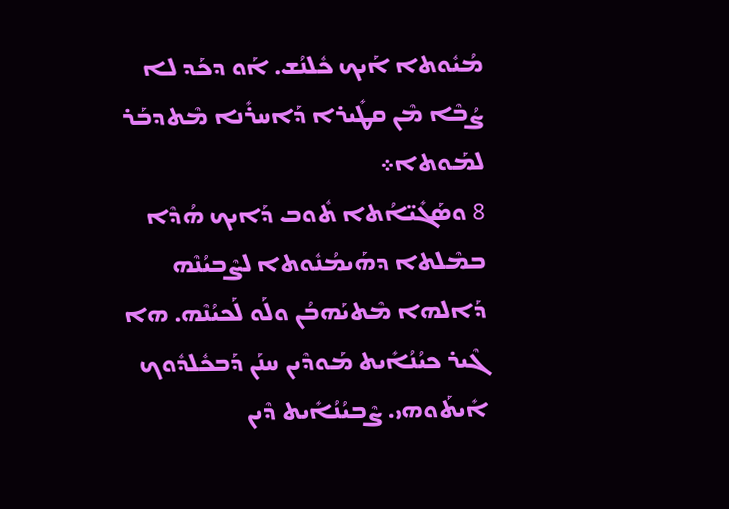ܡܳܝܽܘܬܐ ܐܰܝܟ ܟܽܠܢܳܫ. ܐܰܘ ܕܟܰܕ ܠܐ ܨܳܒܶܐ ܡܶܢ ܩܛܺܝܪܐ ܕܰܐܚܪܺܢܐ ܡܶܬܕܒܰܪ ܠܡܰܘܬܐ܀
8 ܘܣܰܓܺܝ̈ܐܳܬܐ ܬܽܘܒ ܕܰܐܝܟ ܗܳܕܶܐ ܒܡܶܠܬܐ ܕܗܰܝܡܳܢܽܘܬܐ ܠܨܶܒܝܳܢܶܗ ܕܰܐܠܗܐ ܡܶܬܝܰܗܒܳܢ ܘܠܰܘ ܠܰܟܝܳܢܶܗ. ܗܐ ܓܶܝܪ ܟܝܳܢܳܐܺܝܬ ܡܰܘܕܶܝܢ ܚܢܰܢ ܕܰܒܟܽܠܕܽܘܟ ܐܺܝܬܰܘܗܝ. ܨܶܒܝܳܢܳܐܺܝܬ ܕܶܝܢ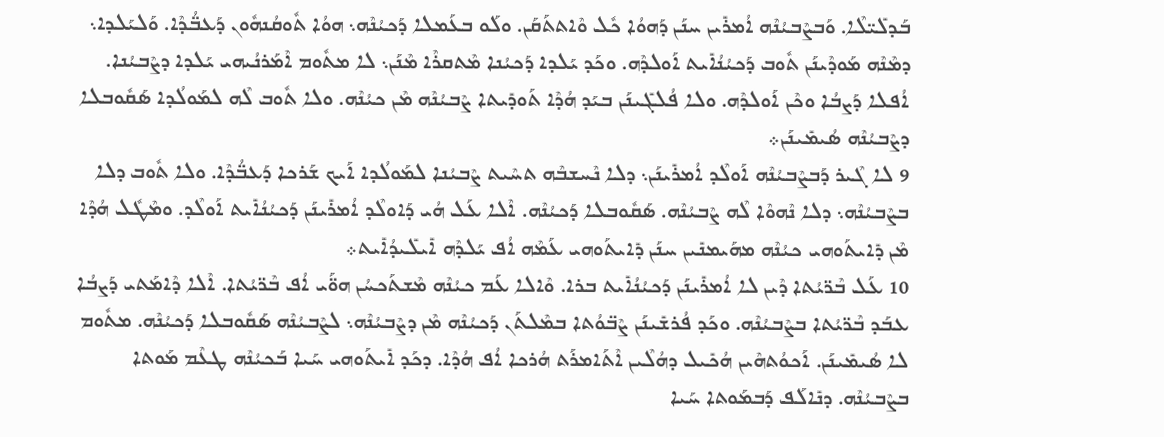ܒܰܕܠܺܝ̈ܠܶܐ. ܘܰܒܨܶܒܝܳܢܶܗ ܐܳܡܪܺܝܢ ܚܢܰܢ ܕܰܗܘܳܐ ܟܽܠ ܘܶܐܬܬܰܩܰܢ. ܘܠܰܘ ܒܥܰܡܠܐ ܕܰܟܝܳܢܶܗ܆ ܗܘܳܐ ܬܽܘܩܳܢܗܽܘܢ ܕܰܥܒ̈ܳܕܶܐ. ܘܰܠܝܰܠܕܐ܆ ܕܡܶܢܶܗ ܡܰܘܕܶܝܢܰܢ ܬܽܘܒ ܕܰܟܝܳܢܳܐܺܝܬ ܐܰܘܠܕܶܗ. ܘܟܰܕ ܝܰܠܕܐ ܕܰܟܝܳܢܐ ܡܶܬܩܪܶܐ ܡܶܢܰܢ܆ ܠܐ ܡܬܽܘܡ ܐܶܡܰܪܢܳܝܗܝ ܝܰܠܕܐ ܕܨܶܒܝܳܢܐ. ܐܳܦܠܐ ܕܰܨܒܳܐ ܘܟܶܢ ܐܰܘܠܕܶܗ. ܘܠܐ ܦܳܠܓܺܝܢܰܢ ܒܝܰܕ ܗܳܕܶܐ ܬܰܘܕܺܝܬܐ ܨܶܒܝܳܢܶܗ ܡܶܢ ܟܝܳܢܶܗ. ܘܠܐ ܬܽܘܒ ܠܶܗ ܠܡܰܘܠܳܕܐ ܣܰܩܽܘܒܠܐ ܕܨܶܒܝܳܢܶܗ ܣܳܝܡܺܝܢܰܢ܀
9 ܠܐ ܓܶܝܪ ܕܰܒܨܶܒܝܳܢܶܗ ܐܰܘܠܶܕ ܐܳܡܪܺܝܢܰܢ܆ ܕܠܐ ܢܶܚܫܒܶܗ ܬܚܶܝܬ ܨܶܒܝܳܢܐ ܠܡܰܘܠܳܕܐ ܐܰܝܟ ܫܰܪܟܐ ܕܰܥܒ̈ܳܕܶܐ. ܘܠܐ ܬܽܘܒ ܕܠܐ ܒܨܶܒܝܳܢܶܗ܆ ܕܠܐ ܢܶܗܘܶܐ ܠܶܗ ܨܶܒܝܳܢܶܗ. ܣܰܩܽܘܒܠܐ ܕܰܟܝܳܢܶܗ. ܐܶܠܐ ܥܰܠ ܗܳܝ ܕܰܐܘܠܶܕ ܐܳܡܪܺܝܢܰܢ ܕܰܟܝܳܢܳܐܺܝܬ ܐܰܘܠܶܕ. ܘܡܶܛܽܠ ܗܳܕܶܐ ܡܶܢ ܕܺܐܝܬܰܘܗܝ ܟܝܳܢܶܗ ܡܗܰܝܡܢܺܝܢ ܚܢܰܢ ܕܺܐܝܬܰܘܗܝ ܥܰܡܶܗ ܐܳܦ ܝܰܠܕܶܗ ܐܺܝܠܺܝܕܳܐܺܝܬ܀
10 ܥܰܠ ܒܶܪ̈ܝܳܬܐ ܕܶܝܢ ܠܐ ܐܳܡܪܺܝܢܰܢ ܕܰܟܝܳܢܳܐܺܝܬ ܒܪܐ. ܘܶܐܠܐ ܥܰܡ ܟܝܳܢܶܗ ܡܶܫܬܰܟܚܳܢ ܗܘ̈ܰܝ ܐܳܦ ܒܶܪ̈ܝܳܬܐ. ܐܶܠܐ ܕܶܐܡܰܬܝ ܕܰܨܒܳܐ ܥܒܰܕ ܒܶܪ̈ܝܳܬܐ ܒܨܶܒܝܳܢܶܗ. ܘܟܰܕ ܦܳܪܫܺܝܢܰܢ ܨܶܒ̈ܘܳܬܐ ܒܡܶܠܬܰܢ ܕܰܟܝܳܢܶܗ ܡܶܢ ܕܨܶܒܝܳܢܶܗ܆ ܠܨܶܒܝܳܢܶܗ ܣܰܩܽܘܒܠܐ ܕܰܟܝܳܢܶܗ. ܡܬܽܘܡ ܠܐ ܣܳܝܡܺܝܢܰܢ. ܐܰܟܘܳܬܗܶܝܢ ܗܳܟܺܝܠ ܕܗܳܠܶܝܢ ܐܶܬܰܐܡܪܰܬ ܗܳܪܟܐ ܐܳܦ ܗܳܕܶܐ. ܕܟܰܕ ܐܺܝܬܰܘܗܝ ܚܰܝܐ ܒܰܟܝܳܢܶܗ ܛܥܶܡ ܡܰܘܬܐ ܒܨܶܒܝܳܢܶܗ. ܕܢܺܐܠܰܦ ܕܰܒܡܰܘܬܐ ܚܰܝܐ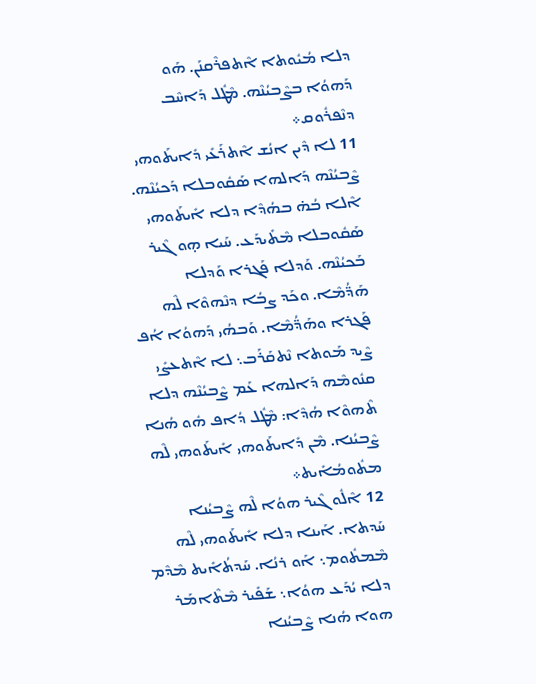ܕܠܐ ܡܳܝܽܘܬܐ ܐܶܬܦܪܶܩܢܰܢ. ܗܰܘ ܕܰܗܘܳܐ ܒܨܶܒܝܳܢܶܗ. ܡܶܛܽܠ ܕܰܐܚܶܒ ܕܢܶܦܪܽܘܩ܀
11 ܠܐ ܕܶܝܢ ܐܢܳܫ ܐܶܬܪܰܥܺܝ ܕܺܐܝܬܰܘܗܝ ܨܶܒܝܳܢܶܗ ܕܰܐܠܗܐ ܣܰܩܽܘܒܠܐ ܕܰܟܝܳܢܶܗ. ܐܶܠܐ ܒܳܗ̇ ܒܗܳܕܶܐ ܕܠܐ ܐܺܝܬܰܘܗܝ ܣܰܩܽܘܒܠܐ ܡܶܬܺܝܕܰܥ. ܚܰܝܐ ܗ̣ܘ ܓܶܝܪ ܒܰܟܝܳܢܶܗ. ܘܰܕܠܐ ܦܰܓܪܐ ܘܰܕܠܐ ܗܰܕ̈ܳܡܶܐ. ܘܟܰܕ ܨܒܳܐ ܕܢܶܗܘܶܐ ܠܶܗ ܦܰܓܪܐ ܘܗܰܕ̈ܳܡܶܐ. ܘܰܒܗܳܝ ܕܰܗܘܳܐ ܐܳܦ ܨܶܝܕ ܡܰܘܬܐ ܢܶܬܩܰܪܰܒ܆ ܠܐ ܐܶܬܥܨܺܝ ܩܢܽܘܡܶܗ ܕܰܐܠܗܐ ܥܰܡ ܨܶܒܝܳܢܶܗ ܕܠܐ ܬܶܗܘܶܐ ܗܳܕܶܐ: ܡܶܛܽܠ ܕܳܐܦ ܗܽܘ ܗܳܢܐ ܨܶܒܝܳܢܐ. ܡܶܢ ܕܺܐܝܬܰܘܗܝ ܐܺܝܬܰܘܗܝ ܠܶܗ ܡܬܽܘܡܳܐܺܝܬ܀
12 ܐܶܠܽܘ ܓܶܝܪ ܗܘܳܐ ܠܶܗ ܨܶܒܝܳܢܐ ܚܰܕܬܐ. ܐܰܝܢܐ ܕܠܐ ܐܺܝܬܰܘܗܝ ܠܶܗ ܡܶܡܬܽܘܡ܆ ܐܰܘ ܪܢܳܐ. ܚܰܕܬܳܐܺܝܬ ܡܶܕܶܡ ܕܠܐ ܝܳܕܰܥ ܗܘܳܐ܆ ܫܰܦܺܝܪ ܡܶܬܶܐܡܰܪ ܗܘܐ ܗܳܢܐ ܨܶܒܝܳܢܐ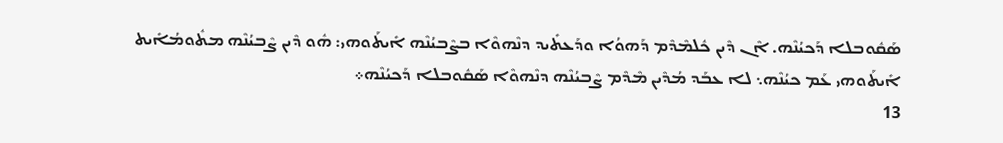ܣܰܩܽܘܒܠܐ ܕܰܟܝܳܢܶܗ. ܐܶܢ ܕܶܝܢ ܟܽܠܡܶܕܶܡ ܕܰܗܘܳܐ ܘܕܰܥܬܺܝܕ ܕܢܶܗܘܶܐ ܒܨܶܒܝܳܢܶܗ ܐܺܝܬܰܘܗܝ: ܗܽܘ ܕܶܝܢ ܨܶܒܝܳܢܶܗ ܡܬܽܘܡܳܐܺܝܬ ܐܺܝܬܰܘܗܝ ܥܰܡ ܟܝܳܢܶܗ܆ ܠܐ ܥܒܰܕ ܡܳܕܶܝܢ ܡܶܕܶܡ ܨܶܒܝܳܢܶܗ ܕܢܶܗܘܶܐ ܣܰܩܽܘܒܠܐ ܕܰܟܝܳܢܶܗ܀
13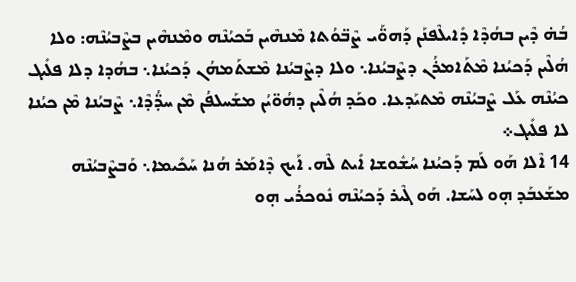ܒܳܗ̇ ܕܶܝܢ ܒܗܳܕܶܐ ܕܺܐܝܠܶܦܢܰܢ ܕܰܗܘ̈ܰܝ ܨܶܒ̈ܘܳܬܐ ܡܶܢܗܶܝܢ ܒܰܟܝܳܢܶܗ ܘܡܶܢܗܶܝܢ ܒܨܶܒܝܳܢܶܗ: ܘܠܐ ܗܳܠܶܝܢ ܕܰܟܝܳܢܐ ܡܶܬܰܐܡܪܳܢ ܕܨܶܒܝܳܢܐ܆ ܘܠܐ ܕܨܶܒܝܳܢܐ ܡܶܫܬܰܡܗܳܢ ܕܰܟܝܳܢܐ܆ ܒܗܳܕܐ ܕܠܐ ܦܠܺܝܓ ܟܝܳܢܶܗ ܥܰܠ ܨܶܒܝܳܢܶܗ ܡܶܬܝܰܕܥܐ. ܘܟܰܕ ܗܳܠܶܝܢ ܕܗܳܘ̈ܝܳܢ ܡܫܰܚܠܦܳܢ ܡܶܢ ܚܕ̈ܳܕܶܐ܆ ܨܶܒܝܳܢܐ ܡܶܢ ܟܝܳܢܐ ܠܐ ܦܠܺܝܓ܀
14 ܐܶܠܐ ܗܰܘ ܠܰܡ ܕܰܟܝܳܢܐ ܚܳܫܽܘܫܐ ܐܺܝܬ ܠܶܗ. ܐܰܝܟ ܕܶܐܡܰܪ ܗܳܢܐ ܚܰܟܺܝܡܐ܆ ܘܰܒܨܶܒܝܳܢܶܗ ܡܫܰܥܒܰܕ ܗ̣ܘ ܠܚܰܫܐ. ܗܰܘ ܓܶܝܪ ܕܰܟܝܳܢܶܗ ܢܽܘܟܪܳܝ ܗ̣ܘ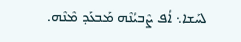ܠܚܰܫܐ܆ ܐܳܦ ܨܶܒܝܳܢܶܗ ܡܰܒܥܰܕ ܡܶܢܶܗ.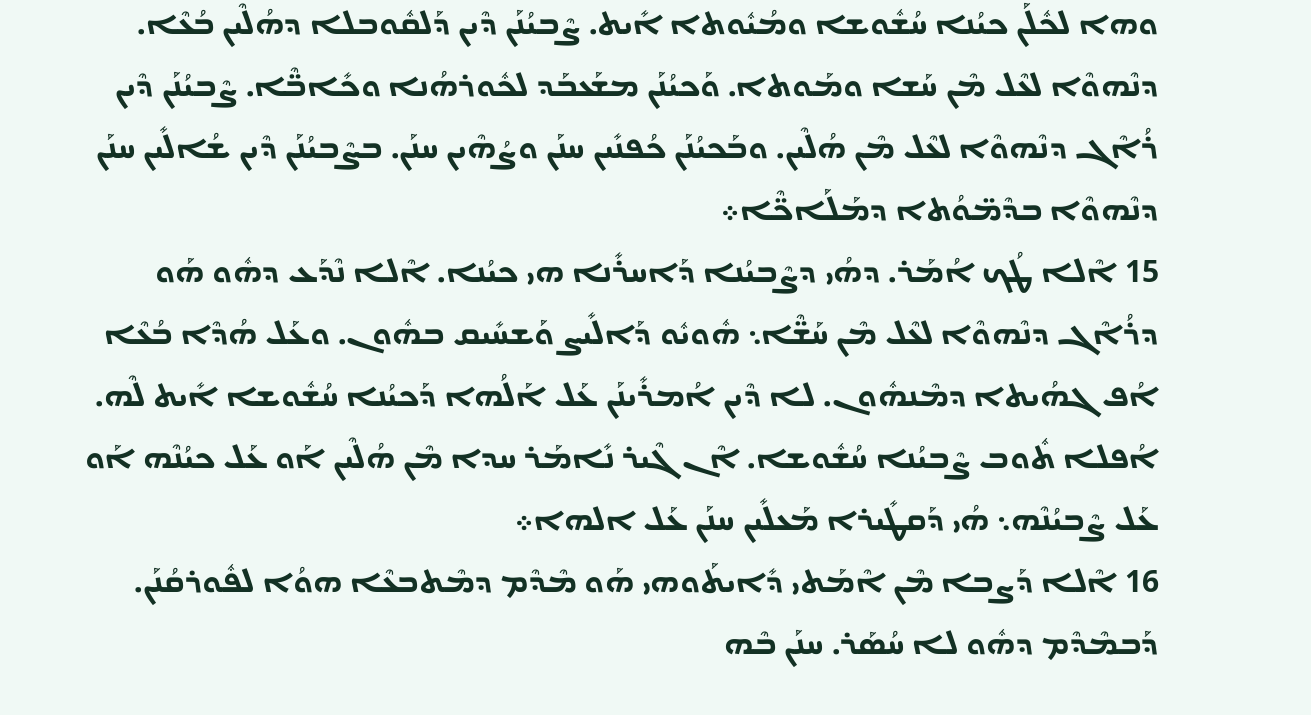ܘܗܐ ܠܟܽܠܰܢ ܟܝܳܢܐ ܚܳܫܽܘܫܐ ܘܡܳܝܽܘܬܐ ܐܺܝܬ. ܨܶܒܝܳܢܰܢ ܕܶܝܢ ܕܰܠܩܽܘܒܠܐ ܕܗܳܠܶܝܢ ܒܳܥܶܐ. ܕܢܶܗܘܶܐ ܠܥܶܠ ܡܶܢ ܚܰܫܐ ܘܡܰܘܬܐ. ܘܰܟܝܳܢܰܢ ܡܫܰܥܒܰܕ ܠܟܽܘܪܗܳܢܐ ܘܟܺܐܒ̈ܶܐ. ܨܶܒܝܳܢܰܢ ܕܶܝܢ ܪܳܐܶܓ ܕܢܶܗܘܶܐ ܠܥܶܠ ܡܶܢ ܗܳܠܶܝܢ. ܘܒܰܟܝܳܢܰܢ ܟܳܦܢܺܝܢ ܚܢܰܢ ܘܨܳܗܶܝܢ ܚܢܰܢ. ܒܨܶܒܝܳܢܰܢ ܕܶܝܢ ܫܳܐܠܺܝܢ ܚܢܰܢ ܕܢܶܗܘܶܐ ܒܕܶܡ̈ܘܳܬܐ ܕܡܰܠܰܐܟ̈ܶܐ܀
15 ܐܶܠܐ ܛܳܟ ܐܳܡܰܪ. ܕܗܳܝ ܕܨܶܒܝܳܢܐ ܕܰܐܚܪܺܢܐ ܗܝ ܟܝܳܢܐ. ܐܶܠܐ ܢܶܕܰܥ ܕܗܽܘ ܗܰܘ ܕܪܳܐܶܓ ܕܢܶܗܘܶܐ ܠܥܶܠ ܡܶܢ ܚܰܫ̈ܶܐ܆ ܗܽܘܝܽܘ ܕܰܐܠܺܝܨ ܘܰܫܚܺܝܩ ܒܗܽܘܢ. ܘܥܰܠ ܗܳܕܶܐ ܒܳܥܶܐ ܐܳܦ ܓܗܳܝܬܐ ܕܡܶܢܗܽܘܢ. ܠܐ ܕܶܝܢ ܐܳܡܪܺܝܢܰܢ ܥܰܠ ܐܰܠܳܗܐ ܕܰܟܝܳܢܐ ܚܳܫܽܘܫܐ ܐܺܝܬ ܠܶܗ. ܐܳܦܠܐ ܬܽܘܒ ܨܶܒܝܳܢܐ ܚܳܫܽܘܫܐ. ܐܶܢ ܓܶܝܪ ܢܺܐܡܰܪ ܚܕܐ ܡܶܢ ܗܳܠܶܝܢ ܐܰܘ ܥܰܠ ܟܝܳܢܶܗ ܐܰܘ ܥܰܠ ܨܶܒܝܳܢܶܗ܆ ܗܳܝ ܕܰܩܛܺܝܪܐ ܡܰܥܠܺܝܢ ܚܢܰܢ ܥܰܠ ܐܠܗܐ܀
16 ܐܶܠܐ ܕܰܨܒܐ ܡܶܢ ܐܶܡܰܬܝ ܕܺܐܝܬܰܘܗܝ ܗܰܘ ܡܶܕܶܡ ܕܡܶܬܒܥܶܐ ܗܘܳܐ ܠܦܽܘܪܩܳܢܰܢ. ܕܰܒܡܶܕܶܡ ܕܗܽܘ ܠܐ ܚܳܣܰܪ. ܚܢܰܢ ܒܶܗ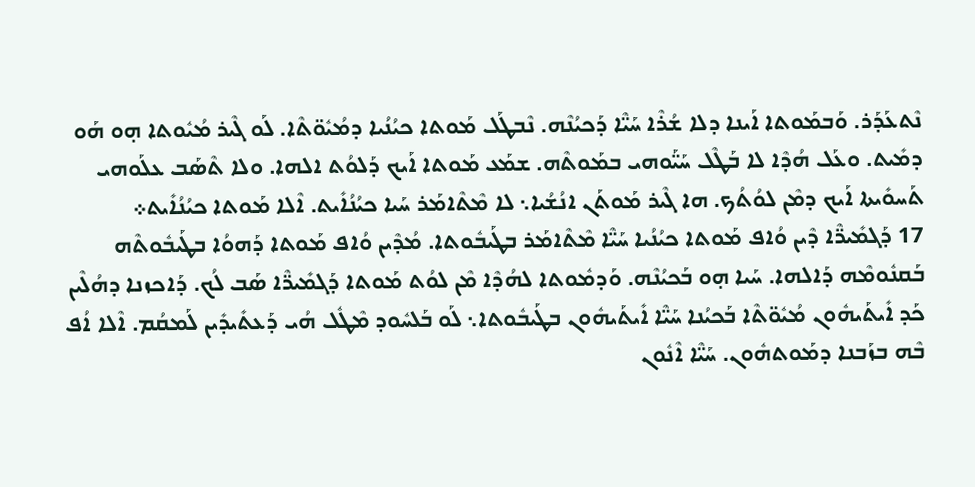ܢܶܬܥܰܕܰܪ. ܘܰܒܡܰܘܬܐ ܐܰܝܢܐ ܕܠܐ ܫܳܪܶܐ ܚܰܝ̈ܶܐ ܕܰܟܝܳܢܶܗ. ܢܶܒܛܰܠ ܡܰܘܬܐ ܟܝܳܢܳܝܐ ܕܡܳܝܽܘ̈ܬܶܐ. ܠܰܘ ܓܶܝܪ ܡܳܝܽܘܬܐ ܗ̣ܘ ܗܰܘ ܕܡܺܝܬ. ܘܥܰܠ ܗܳܕܶܐ ܠܐ ܒܰܛܶܠ ܚܰܝ̈ܰܘܗܝ ܒܡܰܘܬܶܗ. ܫܡܰܥ ܡܰܘܬܐ ܐܰܝܟ ܕܰܠܘܳܬ ܐܠܗܐ. ܘܠܐ ܬܶܣܰܒ ܥܠܰܘܗܝ ܬܰܚܘܺܝܬܐ ܐܰܝܟ ܕܡܶܢ ܠܘܳܬܳܟ. ܗܐ ܓܶܝܪ ܡܰܘܬܰܢ ܐܢܳܫܳܝܐ܆ ܠܐ ܡܶܬܶܐܡܰܪ ܚܰܝܐ ܟܝܳܢܳܐܺܝܬ. ܐܶܠܐ ܡܰܘܬܐ ܟܝܳܢܳܐܺܝܬ܀
17 ܕܰܓܡܺܝܪ̈ܶܐ ܕܶܝܢ ܘܳܐܦ ܡܰܘܬܐ ܟܝܳܢܳܝܐ ܚܰܝ̈ܶܐ ܡܶܬܶܐܡܰܪ ܒܛܰܝܒܽܘܬܐ. ܡܳܕܶܝܢ ܘܳܐܦ ܡܰܘܬܐ ܕܰܗܘܳܐ ܒܛܰܝܒܽܘܬܶܗ ܒܰܩܢܽܘܡܶܗ ܕܰܐܠܗܐ. ܚܰܝܐ ܗ̣ܘ ܒܰܟܝܳܢܶܗ. ܘܰܕܡܽܘܬܐ ܠܗܳܕܶܐ ܡܶܢ ܠܘܳܬ ܡܰܘܬܐ ܕܰܓܡܺܝܪ̈ܶܐ ܣܰܒ ܠܳܟ. ܕܰܐܟܙܢܐ ܕܗܳܠܶܝܢ ܟܰܕ ܐܺܝܬܰܝܗܽܘܢ ܡܳܝܽܘ̈ܬܶܐ ܒܰܟܝܳܢܐ ܚܰܝ̈ܶܐ ܐܺܝܬܰܝܗܽܘܢ ܒܛܰܝܒܽܘܬܐ܆ ܠܰܘ ܒܰܠܚܽܘܕ ܡܶܛܽܠ ܗܳܝ ܕܰܥܬܺܝܕܺܝܢ ܠܰܡܩܳܡ. ܐܶܠܐ ܐܳܦ ܒܶܗ ܒܙܰܒܢܐ ܕܡܰܘܬܗܽܘܢ. ܚܰܝ̈ܶܐ ܐܶܢܽܘܢ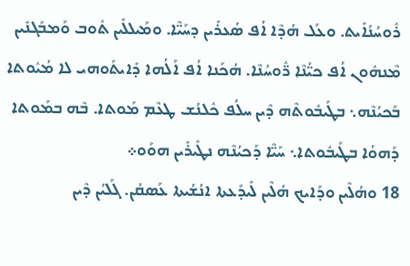ܪܽܘܚܳܢܳܐܺܝܬ. ܘܥܰܠ ܗܳܕܶܐ ܐܳܦ ܣܳܥܪܺܝܢ ܕܚܰܝ̈ܶܐ. ܘܡܰܝܠܠܺܝܢ ܬܽܘܒ ܘܰܡܒܰܓܢܺܝܢ ܡܶܢܗܽܘܢ ܐܳܦ ܟܝ̈ܳܢܶܐ ܪ̈ܽܘܚܳܢܶܐ. ܗܳܟܰܢܐ ܐܳܦ ܐܰܠܳܗܐ ܕܺܐܝܬܰܘܗܝ ܠܐ ܡܳܝܽܘܬܐ ܒܰܟܝܳܢܶܗ܆ ܒܛܰܝܒܽܘܬܶܗ ܕܶܝܢ ܚܠܳܦ ܟܽܠܢܳܫ ܛܥܶܡ ܡܰܘܬܐ. ܒܶܗ ܒܡܰܘܬܐ ܕܰܗܘܳܐ ܒܛܰܝܒܽܘܬܐ܆ ܚܰܝ̈ܶܐ ܕܰܟܝܳܢܶܗ ܢܛܺܝܪܺܝܢ ܗܘܰܘ܀
18 ܘܗܳܠܶܝܢ ܘܕܰܐܝܟ ܗܳܠܶܝܢ ܠܺܝܕܰܥܬܐ ܐܢܳܫܳܝܬܐ ܥܰܣܩܳܢ. ܓܰܠܝܳܢ ܕܶܝܢ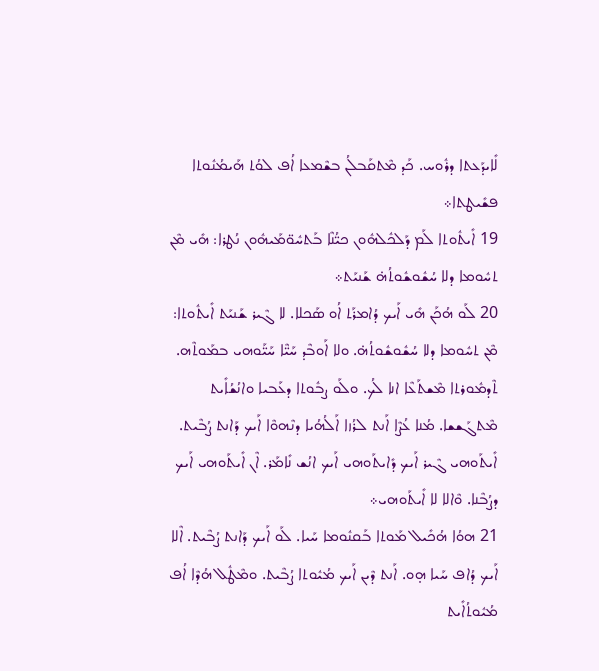ܠܺܐܝܕܰܥܬܐ ܕܪܽܘܚ. ܟܰܕ ܡܶܬܩܰܒܠܳܢ ܒܫܶܡܥܐ ܐܳܦ ܠܘܳܬ ܗܰܝܡܳܢܽܘܬܐ ܦܫܺܝܛܬܐ܀
19 ܐܺܝܬܽܘܬܐ ܠܰܡ ܕܰܠܟܽܠܗܽܘܢ ܟܝ̈ܳܢܶܐ ܒܰܬܚܽܘ̈ܡܰܝܗܽܘܢ ܢܳܛܪܐ: ܗܺܝ ܡܶܢ ܬܚܽܘܡܐ ܕܠܐ ܚܳܫܽܘܫܽܘܬܳܗ̇ ܫܰܢܝܰܬ܀
20 ܠܰܘ ܗܳܟܰܢ ܗܺܝ ܐܰܝܟ ܕܳܐܡܪܰܬ ܐܳܘ ܣܰܟܠܐ. ܠܐ ܓܶܝܪ ܫܰܢܝܰܬ ܐܺܝܬܽܘܬܐ: ܡܶܢ ܬܚܽܘܡܐ ܕܠܐ ܚܳܫܽܘܫܽܘܬܳܗ̇. ܘܠܐ ܐܰܘܒܶܕ ܚܰܝ̈ܶܐ ܚܰܝ̈ܰܘܗܝ ܒܡܰܘܬܶܗ. ܬܶܕܡܽܘܪܬܐ ܡܶܫܬܰܥܶܐ ܐܢܐ ܠܳܟ. ܘܠܰܘ ܨܒܽܘܬܐ ܕܥܰܒܝܐ ܘܐܢܳܫܳܐܺܝܬ ܡܶܬܓܰܫܫܐ. ܡܳܢܐ ܥܳܨܶܐ ܐܰܢܬ ܠܪܳܙܐ ܐܰܠܳܗܳܝܐ ܕܢܶܗܘܶܐ ܐܰܝܟ ܕܰܐܢܬ ܨܳܒܶܝܬ. ܐܺܝܬܰܘܗܝ ܓܶܝܪ ܐܰܝܟ ܕܺܐܝܬܰܘܗܝ ܐܰܝܟ ܐܢܳܫ ܢܺܐܡܰܪ. ܐܶܢ ܐܺܝܬܰܘܗܝ ܐܰܝܟ ܕܨܳܒܶܢܐ. ܘܶܐܠܐ ܠܐ ܐܺܝܬܰܘܗܝ܀
21 ܗܘܳܐ ܗܳܟܺܝܠ ܡܰܘܬܐ ܒܰܩܢܽܘܡܐ ܚܰܝܐ. ܠܰܘ ܐܰܝܟ ܕܰܐܢܬ ܨܳܒܶܝܬ. ܐܶܠܐ ܐܰܝܟ ܕܳܐܦ ܚܰܝܐ ܗ̣ܘ. ܐܰܢܬ ܕܶܝܢ ܐܰܝܟ ܡܳܝܽܘܬܐ ܨܳܒܶܝܬ. ܘܡܶܛܽܠ ܗܳܕܶܐ ܐܳܦ ܡܳܝܽܘܬܳܐܺܝܬ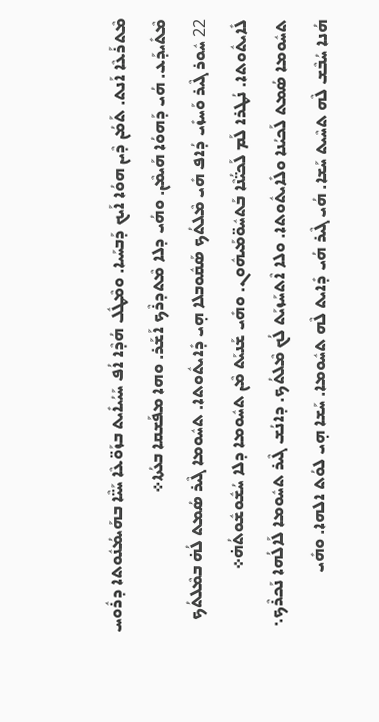ܡܶܬܪܰܥܶܐ ܐܰܢܬ. ܬܰܡܳܢ ܕܶܝܢ ܗܘܳܐ ܐܰܝܟ ܕܰܒܚܰܝܐ. ܘܡܶܛܽܠ ܗܳܕܶܐ ܐܳܦ ܚܰܝܳܝܐܺܝܬ ܒܙܰܘ̈ܥܶܐ ܚܰܝ̈ܶܐ ܒܗܰܝܡܳܢܽܘܬܐ ܕܪܽܘܚ ܡܶܬܺܝܕܰܥ. ܗܳܝ ܕܰܗܘܳܐ ܗܰܝܡܶܢ. ܘܗܳܝ ܕܠܐ ܡܶܬܕܪܶܟ ܐܰܫܰܪ. ܘܗܐ ܡܦܰܫܩܐ ܒܥܳܬܐ܀
22 ܚܽܘܪ ܓܶܝܪ ܘܰܚܙܺܝ ܕܳܐܦ ܗܺܝ ܡܶܠܬܳܟ ܣܰܩܽܘܒܠܐ ܗ̣ܝ ܕܺܐܝܬܽܘܬܐ. ܬܚܽܘܡܐ ܓܶܝܪ ܣܳܡܬ ܠܳܗ̇ ܒܡܶܠܬܳܟ ܠܺܐܝܬܽܘܬܐ. ܢܳܛܪܐ ܠܰܡ ܠܰܟܝ̈ܳܢܶܐ ܒܰܬܚܽܘ̈ܡܰܝܗܽܘܢ. ܘܗܺܝ ܫܰܢܝܰܬ ܡܶܢ ܬܚܽܘܡܐ ܕܠܐ ܚܳܫܽܘܫܽܘܬܳܗ̇܀
ܬܚܽܘܡܐ ܣܳܡܬ ܠܰܟܝܳܢܐ ܘܠܺܐܝܬܽܘܬܐ. ܘܠܐ ܐܶܬܚܰܙܝܰܬ ܠܳܟ ܡܶܠܬܳܟ. ܕܐܢܳܫ ܓܶܝܪ ܬܚܽܘܡܐ ܠܰܐܠܳܗܐ ܢܰܟܪܶܟ܆ ܗܳܢܐ ܚܳܒܶܫ ܠܶܗ ܬܚܶܝܬ ܚܰܫܐ. ܗܳܝ ܓܶܝܪ ܗܳܝ ܕܺܐܝܬ ܠܶܗ ܬܚܽܘܡܐ. ܚܰܫܐ ܗ̣ܝ ܠܘܳܬ ܐܠܗܐ. ܘܗܺܝ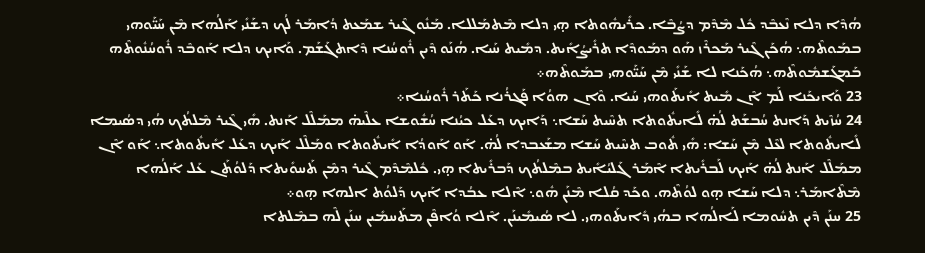ܗܳܕܶܐ ܕܠܐ ܢܶܥܒܶܕ ܟܽܠ ܡܶܕܶܡ ܕܨܳܒܶܐ. ܟܪܺܝܗܽܘܬܐ ܗ̣ܝ ܕܠܐ ܡܶܬܡܰܠܠܐ. ܡܰܢܽܘ ܓܶܝܪ ܫܡܰܥܬ ܕܳܐܡܰܪ ܠܳܟ ܕܫܰܢܺܝ ܐܰܠܳܗܐ ܡܶܢ ܚܰܝ̈ܰܘܗܝ ܒܡܰܘܬܶܗ܆ ܗܳܟܰܢ ܓܶܝܪ ܡܰܟܪܶܙ ܗܰܘ ܕܡܰܘܕܶܐ ܬܪܺܝܨܳܐܺܝܬ. ܕܡܺܝܬ ܚܰܝܐ. ܗܳܢܰܘ ܕܶܝܢ ܪܽܘܚܳܢܐ ܕܶܐܬܓܰܫܰܡ. ܘܰܐܝܟ ܕܠܐ ܐܰܘܒܶܕ ܪܽܘܚܳܢܽܘܬܶܗ ܒܰܡܓܰܫܡܽܘܬܶܗ܆ ܗܳܟܰܢܐ ܠܐ ܫܰܢܺܝ ܡܶܢ ܚܰܝ̈ܰܘܗܝ ܒܡܰܘܬܶܗ܀
23 ܘܰܐܝܟܰܢܐ ܠܰܡ ܐܶܢ ܡܺܝܬ ܐܺܝܬܰܘܗܝ ܚܰܝܐ. ܘܶܐܢ ܗܘܳܐ ܦܰܓܪܳܢܐ ܟܰܬܰܪ ܪܽܘܚܳܢܐ܀
24 ܚܳܙܶܝܬ ܕܰܐܢܬ ܚܳܒܫܰܬ ܠܳܗ̇ ܠܺܐܝܬܽܘܬܐ ܬܚܶܝܬ ܚܰܫܐ܆ ܕܰܐܝܟ ܕܥܰܠ ܟܝܳܢܐ ܚܳܫܽܘܫܐ ܥܠܶܝܗ̇ ܡܡܰܠܶܠ ܐܰܢܬ. ܗܺܝ ܓܶܝܪ ܡܶܠܬܳܟ ܗܳܝ ܕܣܳܝܡܐ ܠܺܐܝܬܽܘܬܐ ܠܥܶܠ ܡܶܢ ܚܰܫܐ: ܗܺܝ ܬܽܘܒ ܬܚܶܝܬ ܚܰܫܐ ܡܫܰܥܒܕܐ ܠܳܗ̇. ܐܰܘ ܐܰܘܕܳܐ ܐܺܝܬܽܘܬܐ ܘܡܰܠܶܠ ܐܰܝܟ ܕܥܰܠ ܐܺܝܬܽܘܬܐ܆ ܐܰܘ ܐܶܢ ܡܡܰܠܶܠ ܐܰܢܬ ܠܳܗ̇ ܐܰܝܟ ܠܰܒܪܺܝܬܐ ܐܶܡܰܪ ܓܰܠܝܳܐܺܝܬ ܒܡܶܠܬܳܟ ܕܰܒܪܺܝܬܐ ܗ̣ܝ. ܟܽܠܡܶܕܶܡ ܓܶܝܪ ܕܡܶܢ ܬܰܚܘܺܝܬܐ ܕܰܠܘܳܬܰܢ ܥܰܠ ܐܰܠܳܗܐ ܡܶܬܶܐܡܰܪ܆ ܕܠܐ ܚܰܫܐ ܗ̣ܘ ܠܘܳܬܶܗ. ܘܟܰܕ ܩܳܠܐ ܡܶܢܰܢ ܗܽܘ܆ ܐܶܠܐ ܥܒܳܕܐ ܐܰܝܟ ܕܰܠܘܳܬ ܐܠܗܐ ܗ̣ܘ܀
25 ܚܢܰܢ ܕܶܝܢ ܬܚܽܘܡܐ ܠܰܐܠܳܗܐ ܒܗܳܝ ܕܺܐܝܬܰܘܗܝ. ܠܐ ܣܳܝܡܺܝܢܰܢ. ܐܶܠܐ ܘܳܐܦܶܢ ܡܬܰܚܡܺܝܢ ܚܢܰܢ ܠܶܗ ܒܡܶܠܬܐ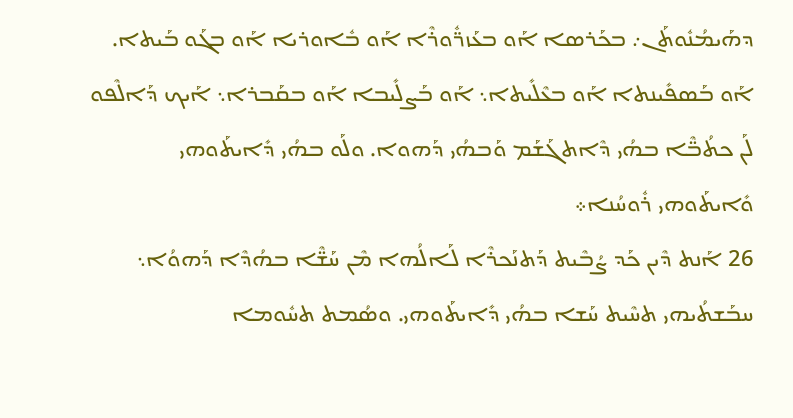ܕܗܰܝܡܳܢܽܘܬܰܢ܇ ܒܟܰܪܣܐ ܐܰܘ ܒܥܰܙܪ̈ܽܘܪܶܐ ܐܰܘ ܒܽܐܘܪܝܐ ܐܰܘ ܒܓܰܘ ܒܰܝܬܐ. ܐܰܘ ܒܰܣܦܺܝܢܬܐ ܐܰܘ ܒܥܶܠܺܝܬܐ܆ ܐܰܘ ܒܰܨܠܺܝܒܐ ܐܰܘ ܒܩܰܒܪܐ܆ ܐܰܝܟ ܕܰܐܠܶܦܘ ܠܰܢ ܟܬܳܒ̈ܶܐ ܒܗܳܝ ܕܶܐܬܓܰܫܰܡ ܘܰܒܗܳܝ ܕܰܗܘܐ. ܘܠܰܘ ܒܗܳܝ ܕܺܐܝܬܰܘܗܝ ܘܺܐܝܬܰܘܗܝ ܪܽܘܚܳܢܐ܀
26 ܐܰܢܬ ܕܶܝܢ ܟܰܕ ܨܳܒܶܝܬ ܕܰܬܢܰܟܪܶܐ ܠܰܐܠܳܗܐ ܡܶܢ ܚܰܫ̈ܶܐ ܒܗܳܕܶܐ ܕܰܗܘܳܐ܆ ܚܒܰܫܬܳܝܗܝ ܬܚܶܝܬ ܚܰܫܐ ܒܗܳܝ ܕܺܐܝܬܰܘܗܝ. ܘܣܳܡܬ ܬܚܽܘܡܐ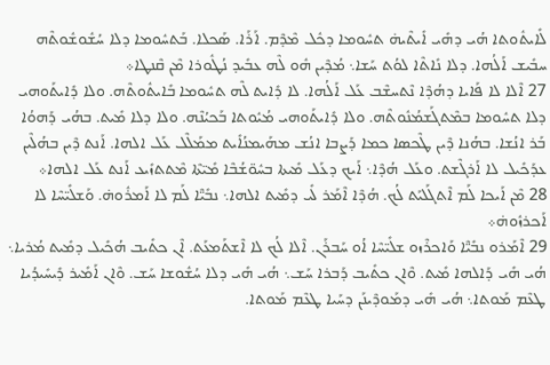ܠܺܐܝܬܽܘܬܐ ܗܳܝ ܕܗܺܝ ܐܺܝܬܶܝܗ̇ ܬܚܽܘܡܐ ܕܟܽܠ ܡܶܕܶܡ. ܐܰܪܰܐ. ܣܰܟܠܐ. ܒܰܬܚܽܘܡܐ ܕܠܐ ܚܳܫܽܘܫܽܘܬܶܗ ܚܒܺܝܫ ܐܰܠܳܗܐ. ܕܠܐ ܢܺܐܬܶܐ ܠܘܳܬ ܚܰܫܐ܆ ܡܳܕܶܝܢ ܗܽܘ ܠܶܗ ܥܒܺܝܕ ܢܳܛܽܘܪܐ ܡܶܢ ܩܶܢܛܐ܀
27 ܐܶܠܐ ܠܐ ܦܰܐܝܐ ܕܗܳܕܶܐ ܢܶܬܚܫܶܒ ܥܰܠ ܐܰܠܳܗܐ. ܠܐ ܕܺܐܝܬ ܠܶܗ ܬܚܽܘܡܐ ܒܺܐܝܬܽܘܬܶܗ. ܘܠܐ ܕܺܐܝܬܰܘܗܝ ܕܠܐ ܬܚܽܘܡܐ ܒܡܶܬܓܰܫܡܳܢܽܘܬܶܗ. ܘܠܐ ܕܺܐܝܬܰܘܗܝ ܡܳܝܽܘܬܐ ܒܰܟܝܳܢܶܗ. ܘܠܐ ܕܠܐ ܡܺܝܬ. ܒܗܳܝ ܕܰܗܘܳܐ ܒܰܪ ܐܢܳܫܐ. ܒܗܳܢܐ ܕܶܝܢ ܛܶܟܣܐ ܟܡܐ ܕܰܨܒܐ ܐܢܳܫ ܡܗܰܝܡܢܳܐܺܝܬ ܡܡܰܠܶܠ ܥܰܠ ܐܠܗܐ. ܐܰܢܬ ܕܶܝܢ ܒܗܳܠܶܝܢ ܥܕܰܟܺܝܠ ܠܐ ܐܰܪܓܶܫܬ. ܘܥܰܠ ܗܳܕܶܐ܆ ܐܰܝܟ ܕܥܰܠ ܡܺܝܬܐ ܒܚܽܘ̈ܫܳܒܶܐ ܡܺܝ̈ܬܶܐ ܡܶܬܬܙܺܝܥ ܐܰܢܬ ܥܰܠ ܐܠܗܐ܀
28 ܡܶܢ ܐܰܝܟܐ ܠܰܡ ܐܶܬܓܰܠܝܰܬ ܠܳܟ. ܗܳܕܶܐ ܐܶܡܰܪ ܠܺܝ ܕܡܺܝܬ ܐܠܗܐ܆ ܢܒܺܝ̈ܶܐ ܠܰܡ ܠܐ ܐܰܡܪܽܘܗ̇. ܘܰܫܠܺܝ̈ܚܶܐ ܠܐ ܐܰܟܪܙܽܘܗ̇܀
29 ܐܶܡܰܪܘ ܢܒܺܝ̈ܶܐ ܘܰܐܟܪܶܙܘ ܫܠܺܝ̈ܚܶܐ ܐܳܘ ܚܰܒܪܰܢ. ܐܶܠܐ ܠܳܟ ܠܐ ܐܶܫܬܰܡܥܰܬ. ܐܶܢ ܟܬܺܝܒ ܗܳܟܺܝܠ ܕܡܺܝܬ ܡܳܪܝܐ܆ ܗܳܝ ܗܺܝ ܕܰܐܠܗܐ ܡܺܝܬ. ܘܶܐܢ ܟܬܺܝܒ ܕܰܒܪܐ ܚܰܫ܆ ܗܳܝ ܗܺܝ ܕܠܐ ܚܳܫܽܘܫܐ ܚܰܫ. ܘܶܐܢ ܐܰܡܺܝܪ ܕܺܝܚܺܝܕܳܝܐ ܛܥܶܡ ܡܰܘܬܐ܆ ܗܳܝ ܗܺܝ ܕܡܰܘܕܶܝܢܰܢ ܕܚܰܝܐ ܛܥܶܡ ܡܰܘܬܐ.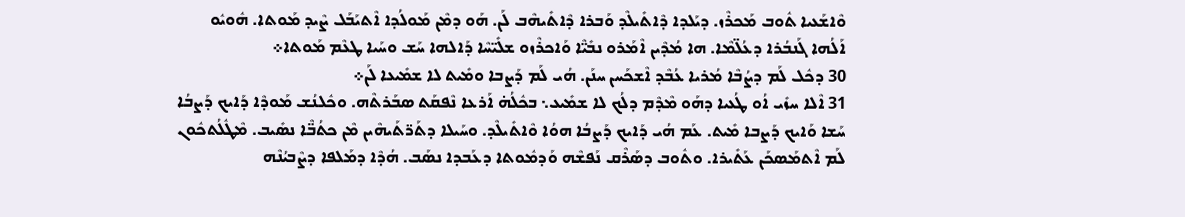ܘܶܐܫܰܥܝܐ ܬܽܘܒ ܡܰܟܪܶܙ. ܕܝܰܠܕܐ ܕܶܐܬܺܝܠܶܕ ܘܰܒܪܐ ܕܶܐܬܺܝܗܶܒ ܠܰܢ. ܗܰܘ ܕܡܶܢ ܡܰܘܠܳܕܐ ܐܶܬܝܰܒܰܠ ܨܶܝܕ ܡܰܘܬܐ. ܗܽܘܝܽܘ ܐܰܠܳܗܐ ܓܰܢܒܳܪܐ ܕܥܳܠ̈ܡܶܐ. ܗܐ ܡܳܕܶܝܢ ܐܶܡܰܪܘ ܢܒܺܝ̈ܶܐ ܘܰܐܟܪܶܙܘ ܫܠܺܝ̈ܚܶܐ ܕܰܐܠܗܐ ܚܰܫ ܘܚܰܝܐ ܛܥܶܡ ܡܰܘܬܐ܀
30 ܕܟܽܠ ܠܰܡ ܕܨܳܒܶܐ ܡܳܪܝܐ ܥܳܒܶܕ ܐܶܫܟܰܚܢ ܚܢܰܢ. ܗܳܝ ܠܰܡ ܕܰܨܒܐ ܘܡܺܝܬ ܠܐ ܫܡܺܝܥܐ ܠܰܢ܀
31 ܐܶܠܐ ܚܙܺܝ ܐܳܘ ܛܳܥܝܐ ܕܗܰܘ ܡܶܕܶܡ ܕܠܳܟ ܠܐ ܫܡܺܝܥ܆ ܒܟܽܠܳܗ̇ ܐܰܪܥܐ ܢܶܦܩܰܬ ܣܒܰܪܬܶܗ. ܘܟܽܠܢܳܫ ܡܰܘܕܶܐ ܕܰܐܝܟ ܕܰܨܒܳܐ ܚܰܫܐ ܘܰܐܝܟ ܕܰܨܒܐ ܡܺܝܬ. ܥܰܡ ܗܳܝ ܕܰܐܝܟ ܕܰܨܒܳܐ ܗܘܳܐ ܘܶܐܬܺܝܠܶܕ. ܘܚܰܝܠܐ ܕܬܰܪ̈ܬܰܝܗܶܝܢ ܡܶܢ ܟܬܳܒ̈ܶܐ ܢܣܺܝܒ. ܡܶܛܽܠܳܬܟܽܘܢ ܠܰܡ ܐܶܬܡܰܣܟܰܢ ܥܰܬܺܝܪܐ. ܘܬܽܘܒ ܕܣܰܪܶܩ ܢܰܦܫܶܗ ܘܰܕܡܽܘܬܐ ܕܥܰܒܕܐ ܢܣܰܒ. ܗܳܕܶܐ ܕܡܰܠܦܐ ܕܨܶܒܝܳܢܶܗ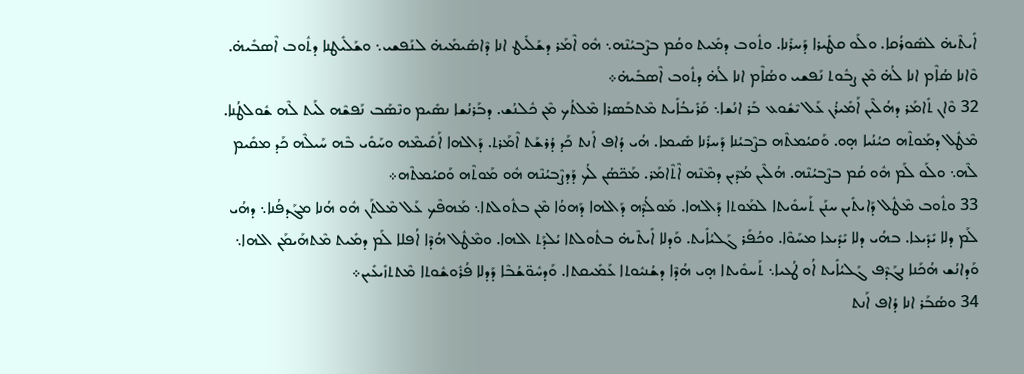ܐܺܝܬܶܝܗ̇ ܠܣܽܘܪܳܩܐ. ܘܠܰܘ ܩܛܺܝܪܐ ܕܰܚܪܺܢܐ. ܘܬܽܘܒ ܕܡܺܝܬ ܘܩܳܡ ܒܨܶܒܝܳܢܶܗ܆ ܗܽܘ ܐܶܡܰܪ ܕܫܰܠܺܝܛ ܐܢܐ ܕܶܐܣܺܝܡܺܝܗ̇ ܠܢܰܦܫܝ܆ ܘܫܰܠܺܝܛܢܐ ܕܬܽܘܒ ܐܶܣܒܺܝܗ̇. ܘܶܐܢܐ ܣܳܐܶܡ ܐܢܐ ܠܳܗ̇ ܡܶܢ ܨܒܽܘܬ ܢܰܦܫܝ ܘܣܳܐܶܡ ܐܢܐ ܠܳܗ̇ ܕܬܽܘܒ ܐܶܣܒܺܝܗ̇܀
32 ܘܶܐܢ ܬܺܐܡܰܪ ܕܗܳܠܶܝܢ ܐܰܡܺܝܪܳܢ ܥܰܠ ܝܶܫܽܘܥ ܒܰܪ ܐܢܳܫܐ܆ ܩܰܪܺܝܒܳܐܺܝܬ ܡܶܬܒܰܣܪܐ ܡܶܠܬܳܟ ܡܶܢ ܟܽܠܢܳܫ. ܕܒܰܪܢܳܫܐ ܢܣܺܝܡ ܘܢܶܣܰܒ ܢܰܦܫܶܗ ܠܰܝܬ ܠܶܗ ܫܽܘܠܛܳܢܐ. ܡܶܛܽܠ ܕܡܰܘܬܶܗ ܟܝܳܢܳܝܐ ܗ̣ܘ. ܘܰܩܝܳܡܬܶܗ ܒܨܶܒܝܳܢܐ ܕܰܚܪܺܢܐ ܣܺܝܡܐ. ܗܳܝ ܕܳܐܦ ܐܰܢܬ ܟܰܕ ܕܳܪܫܰܬ ܐܶܡܰܪܬ. ܕܰܐܠܗܐ ܐܰܩܺܝܡܶܗ ܘܚܰܘܺܝ ܒܶܗ ܚܰܝܠܶܗ ܟܰܕ ܡܩܺܝܡ ܠܶܗ܆ ܘܠܰܘ ܠܰܡ ܗܽܘ ܩܳܡ ܒܨܶܒܝܳܢܶܗ. ܗܳܠܶܝܢ ܡܳܕܶܝܢ ܕܡܶܢܶܗ ܐܶܬܶܐܡܰܪ. ܡܰܟ̈ܣܳܢ ܠܳܟ ܕܰܕܨܶܒܝܳܢܶܗ ܗܽܘ ܡܰܘܬܶܗ ܘܰܩܝܳܡܬܶܗ܀
33 ܘܬܽܘܒ ܡܶܛܽܠ ܕܰܐܝܬܺܝܢ ܚܢܰܢ ܬܰܚܘܺܝܬܐ ܠܡܰܘܬܐ ܕܰܐܠܗܐ. ܡܰܘܠܳܕܶܗ ܕܰܐܠܗܐ ܕܰܗܘܳܐ ܡܶܢ ܒܬܽܘܠܬܐ܆ ܡܰܗܦܶܟ ܥܰܠ ܡܶܠܬܰܢ ܗܽܘ ܗܳܢܐ ܡܓܰܕܦܳܢܐ܆ ܕܗܳܝ ܠܰܡ ܕܠܐ ܝܺܕܺܝܥܐ. ܒܗܳܝ ܕܠܐ ܝܺܕܺܝܥܐ ܡܚܰܘܶܐ. ܘܟܳܦܰܪ ܓܰܠܝܳܐܺܝܬ. ܘܰܕܠܐ ܐܺܝܬܶܝܗ̇ ܒܬܽܘܠܬܐ ܝܳܠܕܰܬ ܐܠܗܐ. ܘܡܶܛܽܠ ܗܳܕܶܐ ܐܳܦܠܐ ܠܰܡ ܕܡܺܝܬ ܡܶܬܗܰܝܡܰܢ ܐܠܗܐ܆ ܘܰܕܐܢܳܫ ܗܳܟܰܢܐ ܢܓܰܕܶܦ ܓܰܠܝܳܐܺܝܬ ܐܳܘ ܛܳܥܝܐ܆ ܬܰܚܘܺܝܬܐ ܗ̣ܝ ܗܳܕܶܐ ܕܫܳܢܝܽܘܬܐ ܥܰܡܺܝܩܬܐ. ܘܰܕܚܽܘ̈ܫܳܒܶܐ ܕܰܕܠܐ ܦܳܪܽܘܫܽܘܬܐ ܡܶܬܬܙܺܝܥܺܝܢ܀
34 ܘܣܳܒܰܪ ܐܢܐ ܕܳܐܦ ܐܰܢܬ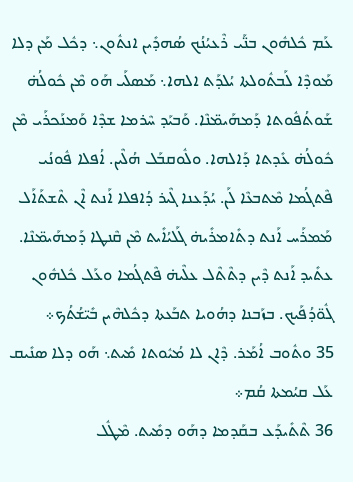ܥܰܡ ܟܽܠܗܽܘܢ ܒܢ̈ܰܝ ܪܶܥܝܳܢܳܟ ܣܳܗܕܺܝܢ ܐܢܬܽܘܢ܆ ܕܟܽܠ ܡܰܢ ܕܠܐ ܡܰܘܕܶܐ ܠܰܒܬܽܘܠܬܐ ܝܳܠܕܰܬ ܐܠܗܐ܆ ܡܰܣܠܰܝ ܗܰܘ ܡܶܢ ܟܽܘܠܳܗ̇ ܫܰܘܬܳܦܽܘܬܐ ܕܰܡܗܰܝܡ̈ܢܶܐ. ܘܰܒܝܰܕ ܚܶܪܡܐ ܫܕܶܐ ܘܰܡܢܰܟܪܰܝ ܡܶܢ ܟܽܘܠܳܗ̇ ܥܺܕܬܐ ܕܰܐܠܗܐ. ܘܠܽܘܩܒܰܠ ܗܳܠܶܝܢ. ܐܳܦܠܐ ܦܽܘܢܳܝ ܦܶܬܓܳܡܐ ܡܶܬܒܥܶܐ ܠܰܢ. ܝܳܕܰܥܢܐ ܓܶܝܪ ܕܳܐܦܠܐ ܐܰܢܬ ܐܶܢ ܬܶܫܬܰܐܰܠ ܡܰܡܪܰܚ ܐܰܢܬ ܕܬܺܐܡܪܺܝܗ̇ ܓܰܠܝܳܐܺܝܬ ܡܶܢ ܩܶܢܛܐ ܕܰܡܗܰܝܡ̈ܢܶܐ. ܥܬܺܝܕ ܐܰܢܬ ܕܶܝܢ ܕܬܶܬܶܠ ܥܠܶܝܗ̇ ܦܶܬܓܳܡܐ ܘܥܰܠ ܟܽܠܗܽܘܢ ܓܽܘ̈ܕܳܦܰܝܟ. ܒܙܰܒܢܐ ܕܗܳܘܝܐ ܬܒܰܥܬܐ ܕܟܽܠܗܶܝܢ ܒܺܝ̈ܫܳܬܳܟ܀
35 ܘܬܽܘܒ ܐܳܡܰܪ. ܕܶܐܢ ܠܐ ܡܳܝܽܘܬܐ ܡܺܝܬ܆ ܗܰܘ ܕܠܐ ܣܢܺܝܩ ܥܰܠ ܩܝܳܡܬܐ ܩܳܡ܀
36 ܬܶܬܺܝܕܰܥ ܒܩܰܕܡܐ ܕܗܰܘ ܕܡܺܝܬ. ܡܶܛܽܠ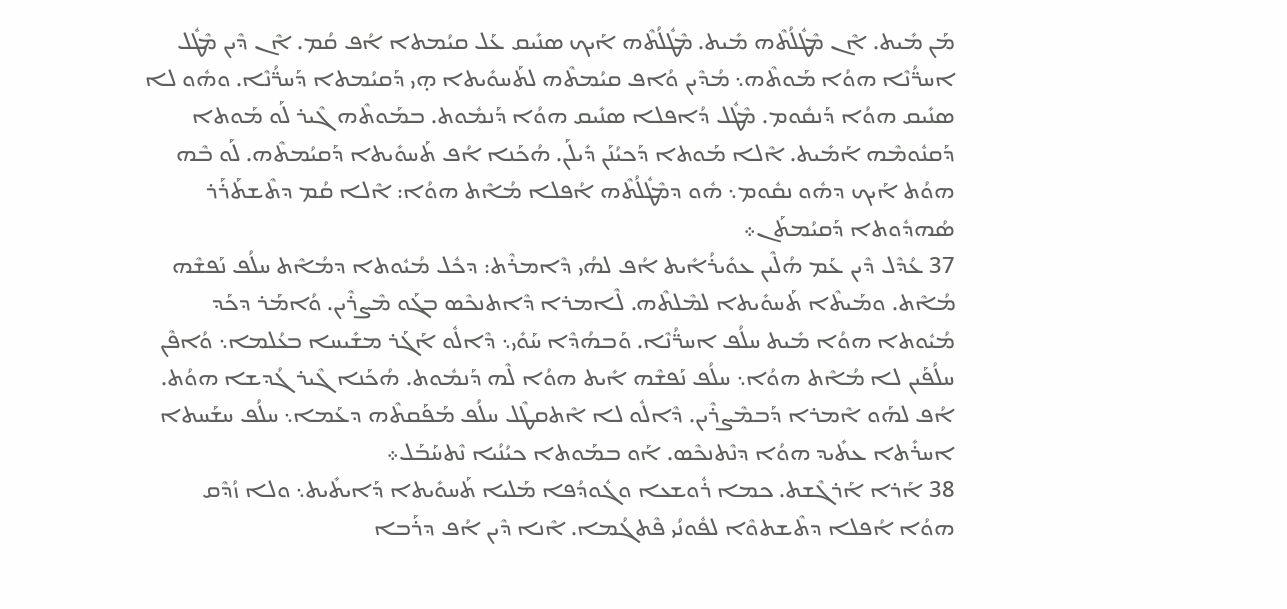ܡܰܢ ܡܺܝܬ. ܐܶܢ ܡܶܛܽܠܳܬܶܗ ܡܺܝܬ. ܡܶܛܽܠܳܬܶܗ ܐܰܝܟ ܣܢܺܝܩ ܥܰܠ ܩܝܳܡܬܐ ܐܳܦ ܩܳܡ. ܐܶܢ ܕܶܝܢ ܡܶܛܽܠ ܐܚܪ̈ܳܢܶܐ ܗܘܳܐ ܡܰܘܬܶܗ܆ ܡܳܕܶܝܢ ܘܳܐܦ ܩܝܳܡܬܶܗ ܠܬܰܚܘܺܝܬܐ ܗ̣ܝ ܕܰܩܝܳܡܬܐ ܕܰܚܪ̈ܳܢܶܐ. ܘܗܽܘ ܠܐ ܣܢܺܝܩ ܗܘܳܐ ܕܰܢܩܽܘܡ. ܡܶܛܽܠ ܕܳܐܦܠܐ ܣܢܺܝܩ ܗܘܳܐ ܕܰܢܡܽܘܬ. ܒܡܰܘܬܶܗ ܓܶܝܪ ܠܰܘ ܡܰܘܬܐ ܕܰܩܢܽܘܡܶܗ ܐܰܡܺܝܬ. ܐܶܠܐ ܡܰܘܬܐ ܕܰܟܝܳܢܰܢ ܕܺܝܠܰܢ. ܗܳܟܰܢܐ ܐܳܦ ܬܰܚܘܺܝܬܐ ܕܰܩܝܳܡܬܶܗ. ܠܰܘ ܒܶܗ ܗܘܳܬ ܐܰܝܟ ܕܗܽܘ ܢܩܽܘܡ܆ ܗܽܘ ܕܡܶܛܽܠܳܬܶܗ ܐܳܦܠܐ ܡܳܐܶܬ ܗܘܳܐ: ܐܶܠܐ ܩܳܡ ܕܬܶܫܬܰܪܰܪ ܣܳܗܕܽܘܬܐ ܕܰܩܝܳܡܬܰܢ܀
37 ܥܳܕܶܠ ܕܶܝܢ ܥܰܡ ܗܳܠܶܝܢ ܥܘܺܝܪܳܐܺܝܬ ܐܳܦ ܠܗܳܝ ܕܶܐܡܪܶܬ: ܕܟܽܠ ܡܳܝܽܘܬܐ ܕܡܳܐܶܬ ܚܠܳܦ ܢܰܦܫܶܗ ܡܳܐܶܬ. ܘܡܰܝܬܶܐ ܬܰܚܘܺܝܬܐ ܠܡܶܠܬܶܗ. ܠܶܐܡܪܐ ܕܶܐܬܢܟܶܣ ܒܓܰܘ ܡܶܨܪܶܝܢ. ܘܳܐܡܰܪ ܕܟܰܕ ܡܳܝܽܘܬܐ ܗܘܳܐ ܡܺܝܬ ܚܠܳܦ ܐܚܪ̈ܳܢܶܐ. ܘܰܒܗܳܕܶܐ ܚܰܘܺܝ܆ ܕܶܐܠܽܘ ܐܰܓܰܪ ܡܫܺܝܚܐ ܒܥܳܠܡܐ܆ ܘܳܐܦܶܢ ܚܠܳܦܰܝܢ ܠܐ ܡܳܐܶܬ ܗܘܳܐ܆ ܚܠܳܦ ܢܰܦܫܶܗ ܐܺܝܬ ܗܘܳܐ ܠܶܗ ܕܰܢܡܽܘܬ. ܗܳܟܰܢܐ ܓܶܝܪ ܓܳܕܫܐ ܗܘܳܬ. ܐܳܦ ܠܗܰܘ ܐܶܡܪܐ ܕܰܒܡܶܨܪܶܝܢ. ܕܶܐܠܽܘ ܠܐ ܐܶܬܩܛܶܠ ܚܠܳܦ ܡܰܦܰܩܬܶܗ ܕܥܰܡܐ܆ ܚܠܳܦ ܚܫܰܚܬܐ ܐܚܪܺܬܐ ܥܬܺܝܕ ܗܘܳܐ ܕܢܶܬܢܟܶܣ. ܐܰܘ ܒܡܰܘܬܐ ܟܝܳܢܳܝܐ ܢܶܬܚܰܒܰܠ܀
38 ܐܰܪܐ ܐܰܪܓܶܫܬ. ܟܡܐ ܪܽܘܫܥܐ ܘܓܽܘܕܳܦܐ ܡܰܠܝܐ ܬܰܚܘܺܝܬܐ ܕܰܐܝܬܺܝܬ܆ ܘܠܐ ܙܳܕܶܩ ܗܘܳܐ ܐܳܦܠܐ ܕܬܶܫܬܘܶܐ ܠܦܽܘܢܳܝ ܦܶܬܓܳܡܐ. ܐܶܢܐ ܕܶܝܢ ܐܳܦ ܕܪܰܒܐ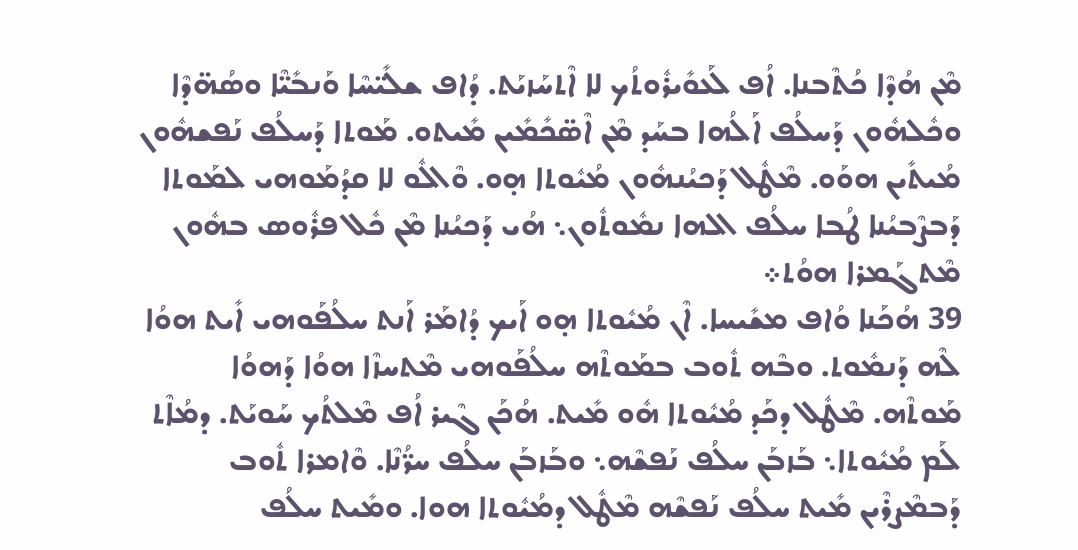ܡܶܢ ܗܳܕܶܐ ܟܳܬܶܒܢܐ. ܐܳܦ ܠܰܥܘܺܝܪܽܘܬܳܟ ܠܐ ܐܶܬܚܰܙܝܰܬ. ܕܳܐܦ ܫܠܺܝ̈ܚܶܐ ܘܰܢܒܺܝ̈ܶܐ ܘܣܳܗ̈ܕܶܐ ܘܟܽܠܗܽܘܢ ܕܰܚܠܳܦ ܐܰܠܳܗܐ ܒܚܰܕ ܡܶܢ ܐܶܣ̈ܟܺܡܺܝܢ ܡܺܝܬܘ. ܡܰܘܬܐ ܕܰܚܠܳܦ ܢܰܦܫܗܽܘܢ ܡܳܝܬܺܝܢ ܗܘܰܘ. ܡܶܛܽܠ ܕܰܟܝܳܢܗܽܘܢ ܡܳܝܽܘܬܐ ܗ̣ܘ. ܘܶܐܠܽܘ ܠܐ ܩܕܳܡܰܘܗܝ ܠܡܰܘܬܐ ܕܰܒܨܶܒܝܳܢܐ ܛܳܒܐ ܚܠܳܦ ܐܠܗܐ ܢܡܽܘܬܽܘܢ܆ ܗܳܝ ܕܰܟܝܳܢܐ ܡܶܢ ܟܽܠ ܦܪܽܘܣ ܒܗܽܘܢ ܡܶܬܓܰܡܪܐ ܗܘܳܬ܀
39 ܗܳܟܰܢܐ ܘܳܐܦ ܡܫܺܝܚܐ. ܐܶܢ ܡܳܝܽܘܬܐ ܗ̣ܘ ܐܰܝܟ ܕܳܐܡܰܪ ܐܰܢܬ ܚܠܳܦܰܘܗܝ ܐܺܝܬ ܗܘܳܐ ܠܶܗ ܕܰܢܡܽܘܬ. ܘܒܶܗ ܬܽܘܒ ܒܡܰܘܬܶܗ ܚܠܳܦܰܘܗܝ ܡܶܬܚܙܶܐ ܗܘܳܐ ܕܰܗܘܳܐ ܡܰܘܬܶܗ. ܡܶܛܽܠ ܕܟܰܕ ܡܳܝܽܘܬܐ ܗܽܘ ܡܺܝܬ. ܗܳܟܰܢ ܓܶܝܪ ܐܳܦ ܡܶܠܬܳܟ ܚܰܘܝܰܬ. ܕܡܳܐܶܬ ܠܰܡ ܡܳܝܽܘܬܐ܆ ܒܰܙܒܰܢ ܚܠܳܦ ܢܰܦܫܶܗ܆ ܘܒܰܙܒܰܢ ܚܠܳܦ ܚܪ̈ܳܢܶܐ. ܘܶܐܡܪܐ ܬܽܘܒ ܕܰܒܡܶܨܪܶܝܢ ܡܺܝܬ ܚܠܳܦ ܢܰܦܫܶܗ ܡܶܛܽܠ ܕܡܳܝܽܘܬܐ ܗܘܐ. ܘܡܺܝܬ ܚܠܳܦ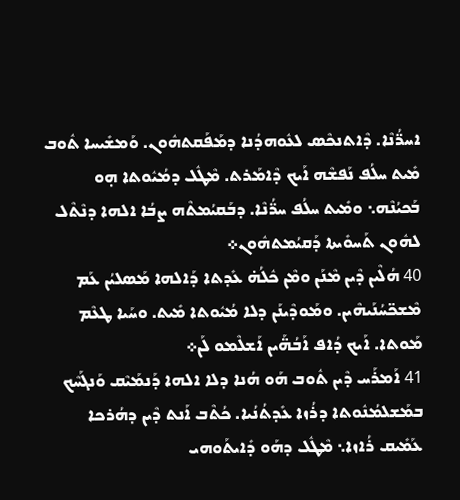ܐܚܪ̈ܳܢܶܐ. ܕܶܐܬܢܟܶܣ ܠܥܽܘܗܕܳܢܐ ܕܡܰܦܰܩܬܗܽܘܢ. ܘܰܡܫܺܝܚܐ ܬܽܘܒ ܡܺܝܬ ܚܠܳܦ ܢܰܦܫܶܗ ܐܰܝܟ ܕܶܐܡܰܪܬ. ܡܶܛܽܠ ܕܡܳܝܽܘܬܐ ܗ̣ܘ ܒܰܟܝܳܢܶܗ܆ ܘܡܺܝܬ ܚܠܳܦ ܚܪ̈ܳܢܶܐ. ܕܒܰܩܝܳܡܬܶܗ ܨܒܳܐ ܐܠܗܐ ܕܢܶܬܶܠ ܠܗܽܘܢ ܬܰܚܘܺܝܬܐ ܕܰܩܝܳܡܬܗܽܘܢ܀
40 ܗܳܠܶܝܢ ܕܶܝܢ ܡܶܢܰܢ ܘܡܶܢ ܟܽܠܳܗ̇ ܥܺܕܬܐ ܕܰܐܠܗܐ ܡܰܣܠܝܳܢ ܥܰܡ ܡܶܫܟ̈ܚܳܢܰܝܗܶܝܢ. ܘܡܰܘܕܶܝܢܰܢ ܕܠܐ ܡܳܝܽܘܬܐ ܡܺܝܬ. ܘܚܰܝܐ ܛܥܶܡ ܡܰܘܬܐ. ܐܰܝܟ ܕܳܐܦ ܐܰܒܳܗ̈ܰܝܢ ܐܰܫܠܶܡܘ ܠܰܢ܀
41 ܐܰܡܪܰܚ ܕܶܝܢ ܬܽܘܒ ܗܰܘ ܗܳܢܐ ܕܠܐ ܐܠܗܐ ܕܰܢܡܰܝܶܩ ܘܰܢܓܰܚܶܟ ܒܡܰܫܠܡܳܢܽܘܬܐ ܕܪܳܙܐ ܥܺܕܬܳܢܳܝܐ. ܟܳܬܶܒ ܐܰܢܬ ܕܶܝܢ ܕܗܳܪܟܐ ܥܰܡܺܝܩ ܪܳܐܙܐ܆ ܡܶܛܽܠ ܕܗܰܘ ܕܺܐܝܬܰܘܗܝ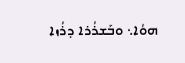ܗܘܳܐ܆ ܘܒܰܫܪܳܪܐ ܕܪܳܙܐ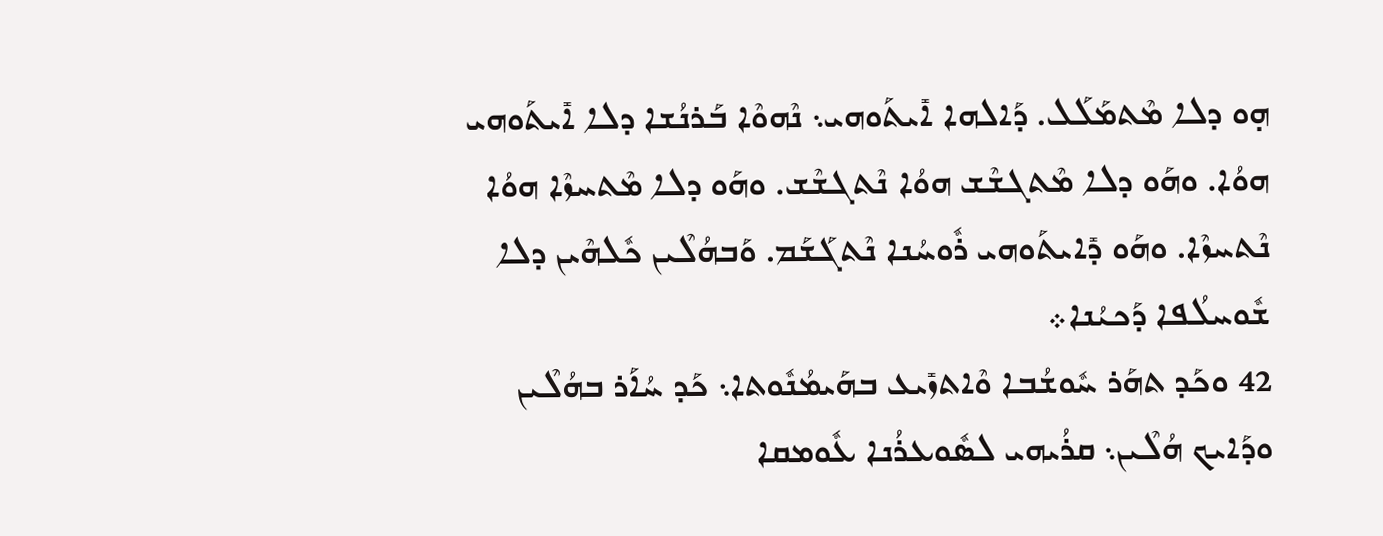ܗ̣ܘ ܕܠܐ ܡܶܬܡܰܠܰܠ. ܕܰܐܠܗܐ ܐܺܝܬܰܘܗܝ܆ ܢܶܗܘܶܐ ܒܰܪܢܳܫܐ ܕܠܐ ܐܺܝܬܰܘܗܝ ܗܘܳܐ. ܘܗܰܘ ܕܠܐ ܡܶܬܓܫܶܫ ܗܘܳܐ ܢܶܬܓܫܶܫ. ܘܗܰܘ ܕܠܐ ܡܶܬܚܙܶܐ ܗܘܳܐ ܢܶܬܚܙܶܐ. ܘܗܰܘ ܕܺܐܝܬܰܘܗܝ ܪܽܘܚܳܢܐ ܢܶܬܓܰܫܰܡ. ܘܰܒܗܳܠܶܝܢ ܟܽܠܗܶܝܢ ܕܠܐ ܫܽܘܚܠܳܦܐ ܕܰܟܝܳܢܐ܀
42 ܘܟܰܕ ܬܗܰܪ ܚܽܘܫܳܒܐ ܘܶܐܬܙܺܝܥ ܒܗܰܝܡܳܢܽܘܬܐ܆ ܟܰܕ ܚܳܐܰܪ ܒܗܳܠܶܝܢ ܘܕܰܐܝܟ ܗܳܠܶܝܢ܆ ܩܪܳܝܗܝ ܠܣܽܘܥܪܳܢܐ ܥܽܘܡܩܐ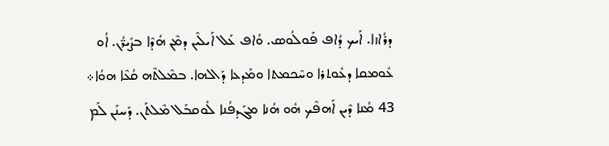ܕܪܳܐܙܐ. ܐܰܝܟ ܕܳܐܦ ܦܰܘܠܳܘܣ. ܘܳܐܦ ܥܰܠ ܐܰܝܠܶܝܢ ܕܡܶܢ ܗܳܕܶܐ ܒܨܺܝܪ̈ܳܢ. ܐܳܘ ܥܽܘܡܩܐ ܕܥܽܘܬܪܐ ܘܚܶܟܡܬܐ ܘܡܰܕܥܐ ܕܰܐܠܗܐ. ܒܡܶܠܬܶܗ ܩܳܥܶܐ ܗܘܳܐ܀
43 ܡܳܢܐ ܕܶܝܢ ܐܰܗܦܶܟ ܗܽܘ ܗܳܢܐ ܡܓܰܕܦܳܢܐ ܠܽܘܩܒܰܠ ܡܶܠܬܰܢ. ܕܰܚܢܰܢ ܠܰܡ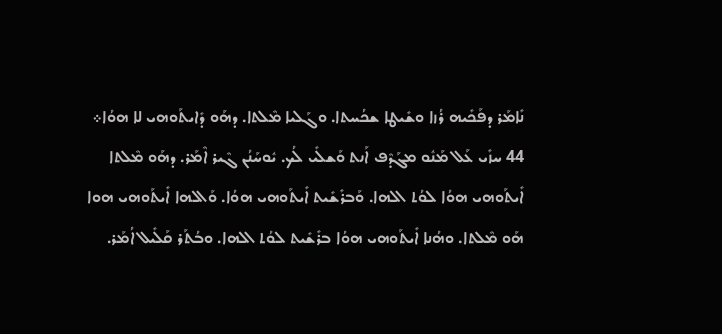ܢܺܐܡܰܪ ܕܦܰܟܺܝܗ ܪܳܙܐ ܘܫܺܝܛܐ ܫܟܳܚܬܐ. ܘܓܰܠܝܐ ܡܶܠܬܐ. ܕܗܰܘ ܕܺܐܝܬܰܘܗܝ ܠܐ ܗܘܳܐ܀
44 ܚܙܺܝ ܥܰܠ ܡܰܢܽܘ ܡܓܰܕܶܦ ܐܰܢܬ ܘܰܫܠܺܝ ܠܳܟ. ܝܽܘܚܰܢܳܢ ܓܶܝܪ ܐܶܡܰܪ. ܕܗܰܘ ܡܶܠܬܐ ܐܺܝܬܰܘܗܝ ܗܘܳܐ ܠܘܳܬ ܐܠܗܐ. ܘܰܒܪܺܫܺܝܬ ܐܺܝܬܰܘܗܝ ܗܘܳܐ. ܘܰܐܠܗܐ ܐܺܝܬܰܘܗܝ ܗܘܐ ܗܰܘ ܡܶܠܬܐ. ܘܗܳܢܐ ܐܺܝܬܰܘܗܝ ܗܘܳܐ ܒܪܺܫܺܝܬ ܠܘܳܬ ܐܠܗܐ. ܘܒܳܬܰܪ ܩܰܠܺܝܠ ܐܳܡܰܪ.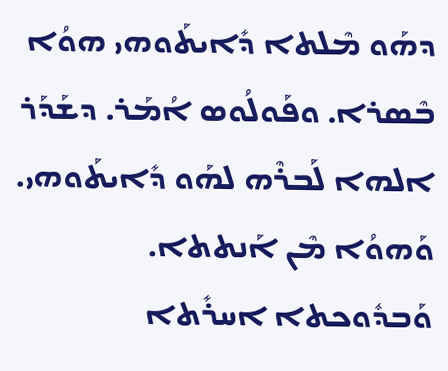ܕܗܰܘ ܡܶܠܬܐ ܕܺܐܝܬܰܘܗܝ ܗܘܳܐ ܒܶܣܪܐ. ܘܦܰܘܠܳܘܣ ܐܳܡܰܪ. ܕܫܰܕܰܪ ܐܠܗܐ ܠܰܒܪܶܗ ܠܗܰܘ ܕܺܐܝܬܰܘܗܝ. ܘܰܗܘܳܐ ܡܶܢ ܐܰܢܬܬܐ. ܘܰܒܕܽܘܟܬܐ ܐܚܪܺܬܐ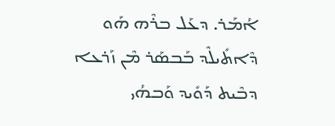ܐܳܡܰܪ. ܕܥܰܠ ܒܪܶܗ ܗܰܘ ܕܶܐܬܺܝܠܶܕ ܒܰܒܣܰܪ ܡܶܢ ܙܰܪܥܐ ܕܒܶܝܬ ܕܰܘܺܝܕ ܘܰܒܗܳܝ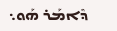ܕܶܐܡܰܪ ܗܰܘ܆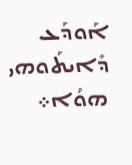ܐܰܘܕܰܥ ܕܺܐܝܬܰܘܗܝ ܗܘܳܐ܀